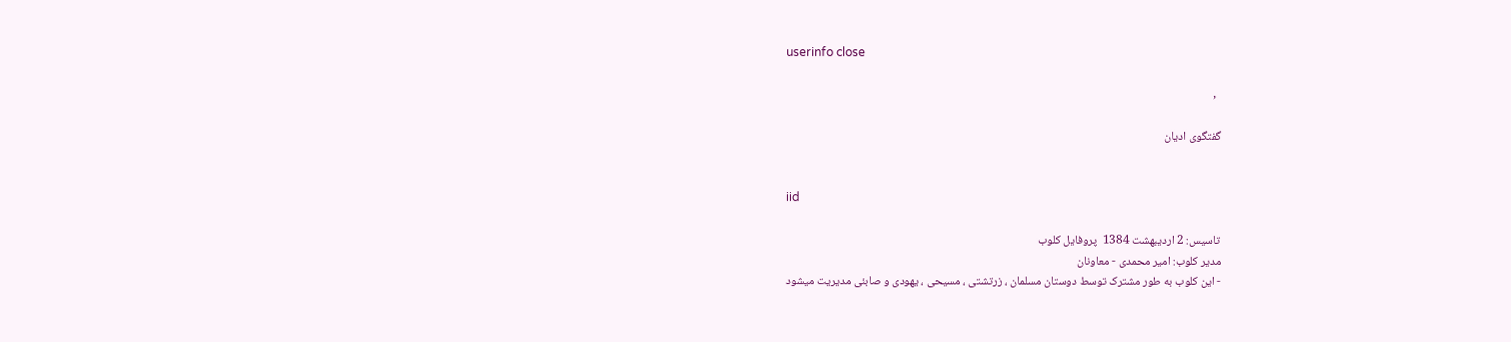userinfo close

  ,

گفتگوی ادیان


iid

تاسیس: 2 اردیبهشت 1384  پروفایل کلوب
مدیر کلوب: امیر محمدی - معاونان
- این كلوب به طور مشترک توسط دوستان مسلمان ، زرتشتی ، مسیحی ، یهودی و صابئی مدیریت میشود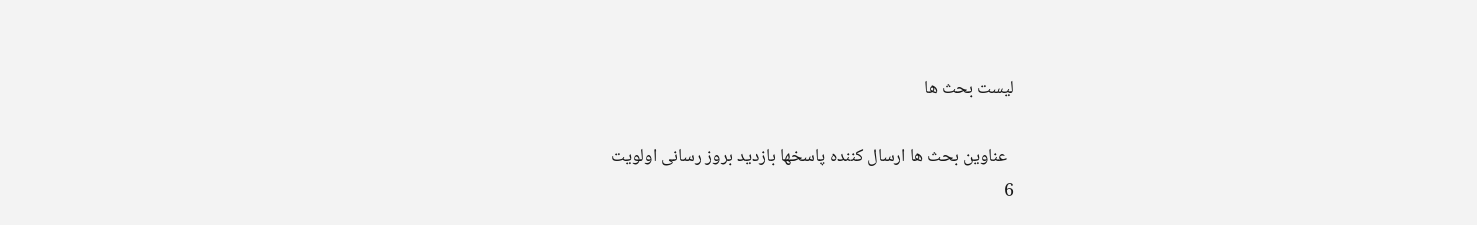لیست بحث ها

  عناوین بحث ها ارسال کننده پاسخها بازدید بروز رسانی اولویت
6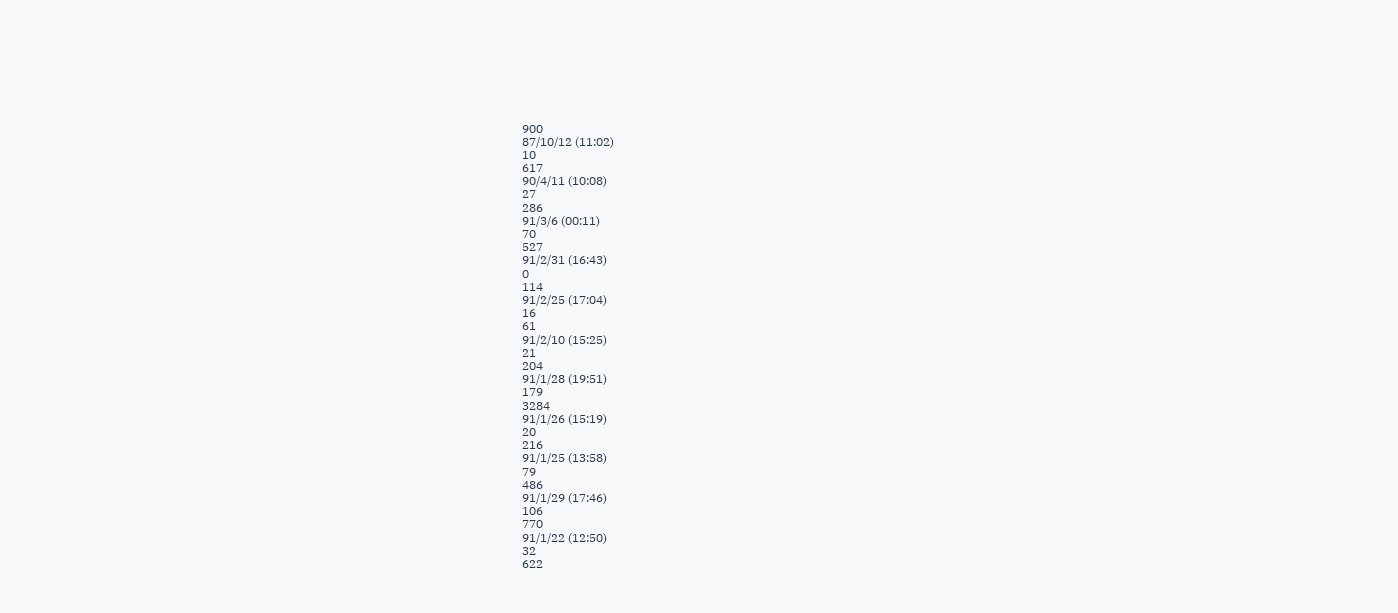900
87/10/12 (11:02)
10
617
90/4/11 (10:08)
27
286
91/3/6 (00:11)
70
527
91/2/31 (16:43)
0
114
91/2/25 (17:04)
16
61
91/2/10 (15:25)
21
204
91/1/28 (19:51)
179
3284
91/1/26 (15:19)
20
216
91/1/25 (13:58)
79
486
91/1/29 (17:46)
106
770
91/1/22 (12:50)
32
622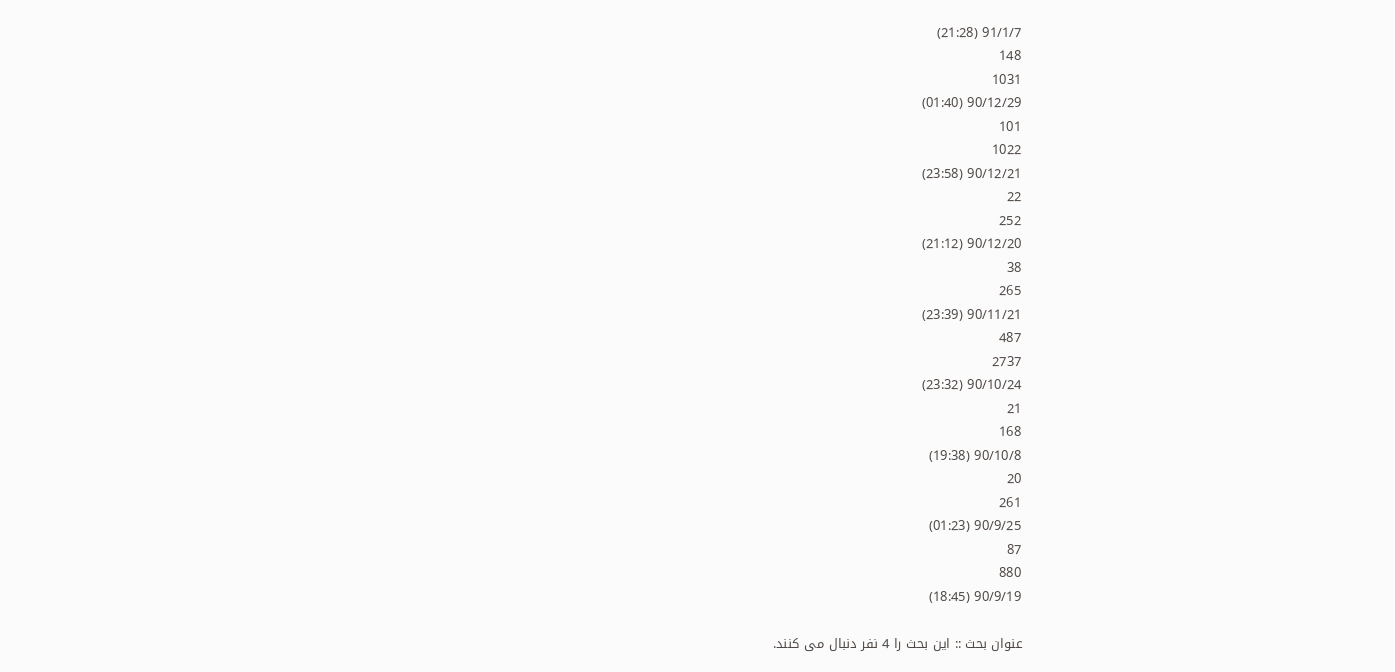91/1/7 (21:28)
148
1031
90/12/29 (01:40)
101
1022
90/12/21 (23:58)
22
252
90/12/20 (21:12)
38
265
90/11/21 (23:39)
487
2737
90/10/24 (23:32)
21
168
90/10/8 (19:38)
20
261
90/9/25 (01:23)
87
880
90/9/19 (18:45)

عنوان بحث :: این بحث را 4 نفر دنبال می کنند.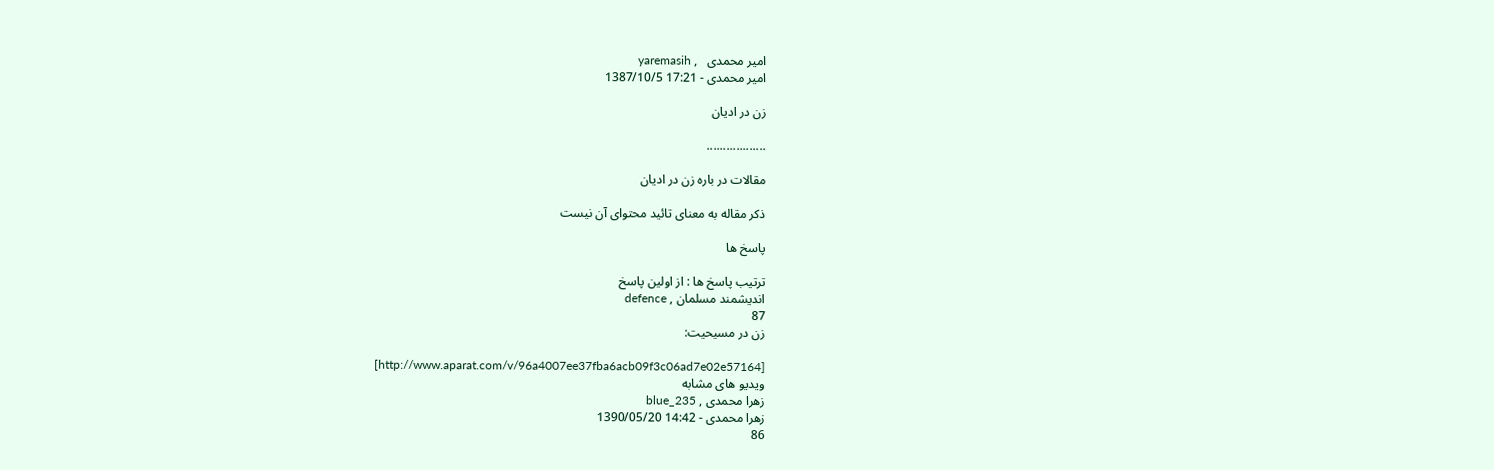امیر محمدی   , yaremasih
امیر محمدی - 17:21 1387/10/5

زن در ادیان

..................

مقالات در باره زن در ادیان

ذکر مقاله به معنای تائید محتوای آن نیست

پاسخ ها

ترتیب پاسخ ها : از اولین پاسخ
اندیشمند مسلمان , defence
87
زن در مسیحیت:

[http://www.aparat.com/v/96a4007ee37fba6acb09f3c06ad7e02e57164]
ویدیو های مشابه
زهرا محمدی , blue_235
زهرا محمدی - 14:42 1390/05/20
86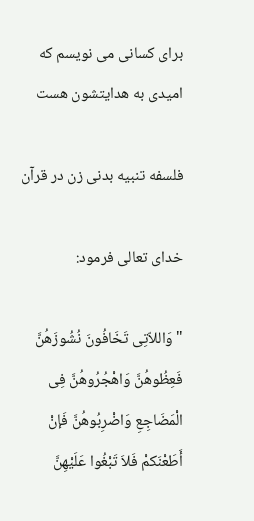برای کسانی می نویسم که امیدی به هدایتشون هست

فلسفه تنبیه بدنی زن در قرآن

خدای تعالی فرمود:

"وَاللاّتِی تَخَافُونَ نُشُوزَهُنَّ فَعِظُوهُنَّ وَاهْجُرُوهُنَّ فِی الْمَضَاجِعِ وَاضْرِبُوهُنَّ فَإنْ أَطَعْنَکمْ فَلاَ تَبْغُوا عَلَیْهِنَّ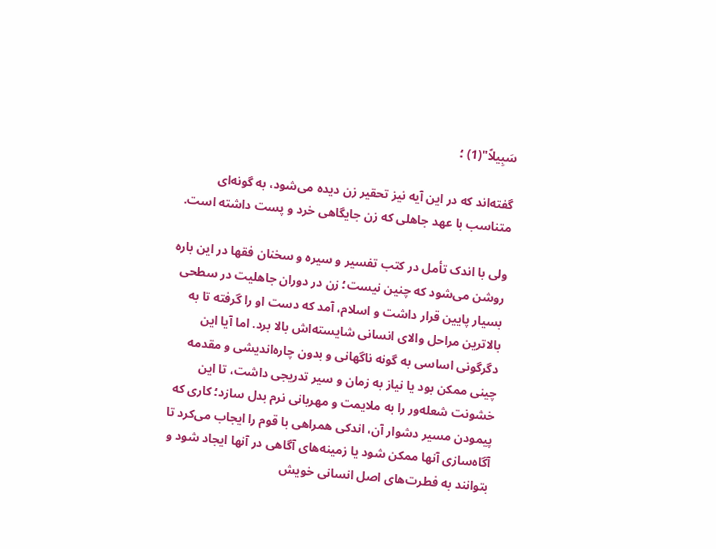سَبِیلاً"(1) ؛

گفته‌اند که در این آیه نیز تحقیر زن دیده می‌شود، به گونه‌ای متناسب با عهد جاهلی که زن جایگاهی خرد و پست داشته است.

ولی با اندک تأمل در کتب تفسیر و سیره و سخنان فقها در این باره روشن می‌شود که چنین نیست؛ زن در دوران جاهلیت در سطحی بسیار پایین قرار داشت و اسلام، آمد که دست او را گرفته تا به بالاترین مراحل والای انسانی شایسته‌اش بالا برد. اما آیا این دگرگونی اساسی به گونه ناگهانی و بدون چاره‌اندیشی و مقدمه چینی ممکن بود یا نیاز به زمان و سیر تدریجی داشت، تا این خشونت شعله‌ور را به ملایمت و مهربانی نرم بدل سازد؛ کاری که پیمودن مسیر دشوار آن، اندکی همراهی با قوم را ایجاب می‌کرد تا آگاه‌سازی آنها ممکن شود یا زمینه‌های آگاهی در آنها ایجاد شود و بتوانند به فطرت‌های اصل انسانی خویش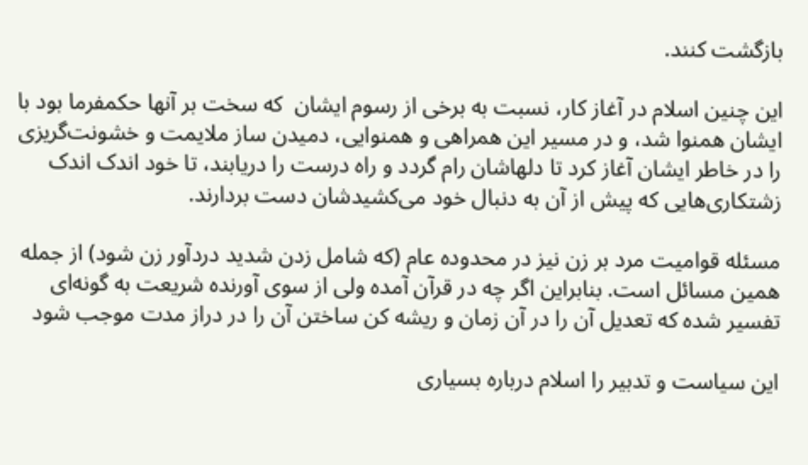بازگشت کنند.

این چنین اسلام در آغاز کار، نسبت به برخی از رسوم ایشان  که سخت بر آنها حکمفرما بود با ایشان همنوا شد، و در مسیر این همراهی و همنوایی، دمیدن ساز ملایمت و خشونت‌گریزی را در خاطر ایشان آغاز کرد تا دلهاشان رام گردد و راه درست را دریابند، تا خود اندک اندک زشتکاری‌هایی که پیش از آن به دنبال خود می‌کشیدشان دست بردارند.

مسئله قوامیت مرد بر زن نیز در محدوده عام (که شامل زدن شدید دردآور زن شود) از جمله همین مسائل است. بنابراین اگر چه در قرآن آمده ولی از سوی آورنده شریعت به گونه‌ای تفسیر شده که تعدیل آن را در آن زمان و ریشه کن ساختن آن را در دراز مدت موجب شود

این سیاست و تدبیر را اسلام درباره بسیاری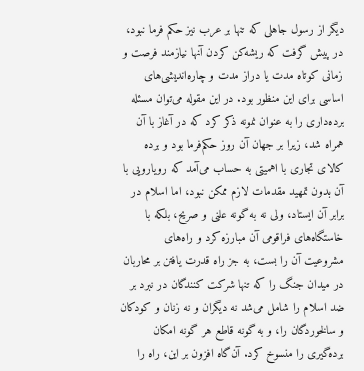دیگر از رسول جاهلی که تنها بر عرب نیز حکم فرما نبود، در پیش گرفت که ریشه‌کن کردن آنها نیازمند فرصت و زمانی کوتاه مدت یا دراز مدت و چاره‌اندیشی‌های اساسی برای این منظور بود. در این مقوله می‌توان مسئله برده‌داری را به عنوان نمونه ذکر کرد که در آغاز با آن همراه شد، زیرا بر جهان آن روز حکم‌فرما بود و برده کالای تجاری با اهمیتی به حساب می‌آمد که رویارویی با آن بدون تمهید مقدمات لازم ممکن نبود، اما اسلام در برابر آن ایستاد، ولی نه به گونه علنی و صریح، بلکه با خاستگاه‌های فراقومی آن مبارزه کرد و راه‌های مشروعیت آن را بست، به جز راه قدرت یافتن بر محاربان در میدان جنگ را که تنها شرکت کنندگان در نبرد بر ضد اسلام را شامل می‌شد نه دیگران و نه زنان و کودکان و سالخوردگان را، و به گونه قاطع هر گونه امکان برده‌گیری را منسوخ کرد. آن‌گاه افزون بر این، راه را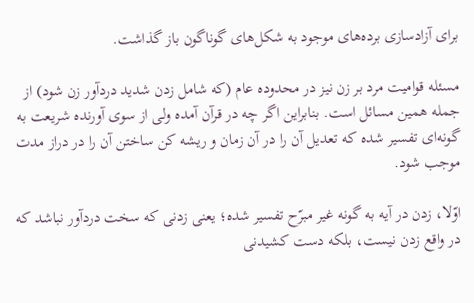برای آزادسازی برده‌های موجود به شکل‌های گوناگون باز گذاشت.

مسئله قوامیت مرد بر زن نیز در محدوده عام (که شامل زدن شدید دردآور زن شود) از جمله همین مسائل است. بنابراین اگر چه در قرآن آمده ولی از سوی آورنده شریعت به گونه‌ای تفسیر شده که تعدیل آن را در آن زمان و ریشه کن ساختن آن را در دراز مدت موجب شود.

اوّلا، زدن در آیه به گونه غیر مبرّح تفسیر شده؛ یعنی زدنی که سخت دردآور نباشد که در واقع زدن نیست، بلکه دست کشیدنی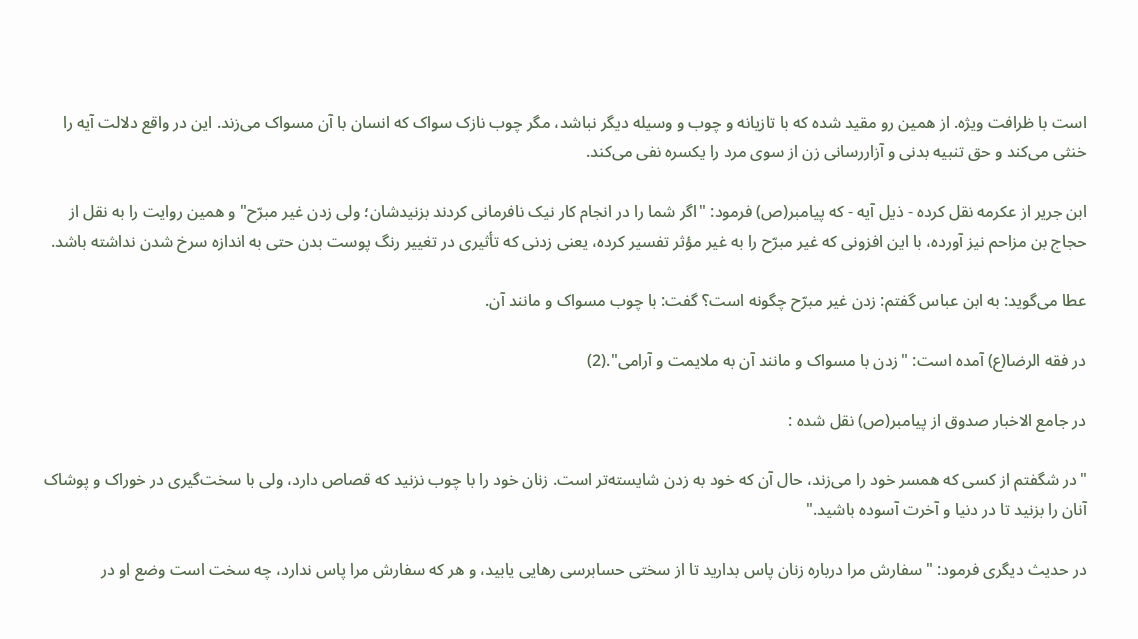است با ظرافت ویژه. از همین رو مقید شده که با تازیانه و چوب و وسیله دیگر نباشد، مگر چوب نازک سواک که انسان با آن مسواک می‌زند. این در واقع دلالت آیه را خنثی می‌کند و حق تنبیه بدنی و آزاررسانی زن از سوی مرد را یکسره نفی می‌کند.

ابن جریر از عکرمه نقل کرده - ذیل آیه - که پیامبر(ص) فرمود: "اگر شما را در انجام کار نیک نافرمانی کردند بزنیدشان؛ ولی زدن غیر مبرّح" و همین روایت را به نقل از حجاج بن مزاحم نیز آورده، با این افزونی که غیر مبرّح را به غیر مؤثر تفسیر کرده، یعنی زدنی که تأثیری در تغییر رنگ پوست بدن حتی به اندازه سرخ شدن نداشته باشد.

عطا می‌گوید: به ابن عباس گفتم: زدن غیر مبرّح چگونه است؟ گفت: با چوب مسواک و مانند آن.

در فقه الرضا(ع) آمده است: "زدن با مسواک و مانند آن به ملایمت و آرامی".(2)

در جامع الاخبار صدوق از پیامبر(ص) نقل شده :

"در شگفتم از کسی که همسر خود را می‌زند، حال آن که خود به زدن شایسته‌تر است. زنان خود را با چوب نزنید که قصاص دارد، ولی با سخت‌گیری در خوراک و پوشاک آنان را بزنید تا در دنیا و آخرت آسوده باشید."

در حدیث دیگری فرمود: "سفارش مرا درباره زنان پاس بدارید تا از سختی حسابرسی‌ رهایی یابید، و هر که سفارش مرا پاس ندارد، چه سخت است وضع او در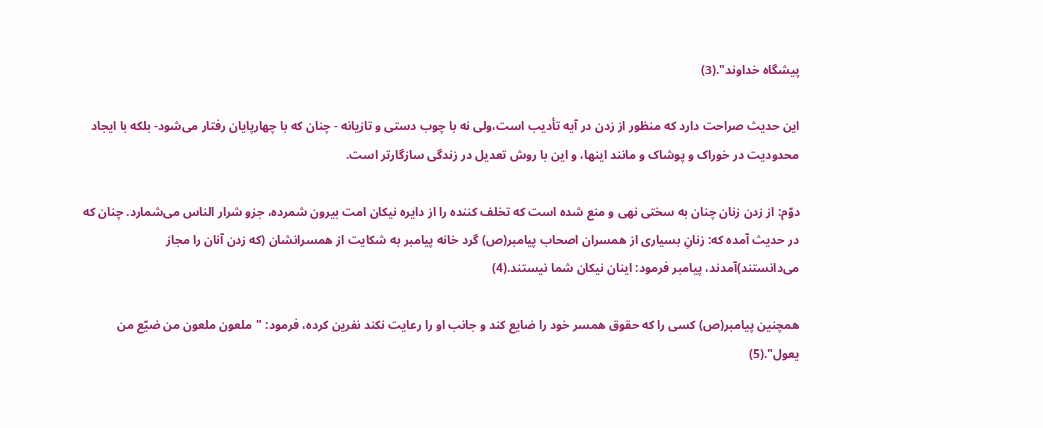پیشگاه خداوند".(3)

این حدیث صراحت دارد که منظور از زدن در آیه تأدیب است،‌ولی نه با چوب دستی و تازیانه - چنان که با چهارپایان رفتار می‌شود- بلکه با ایجاد محدودیت در خوراک و پوشاک و مانند اینها، و این با روش تعدیل در زندگی سازگارتر است.

دوّم: از زدن زنان چنان به سختی نهی و منع شده است که تخلف کننده را از دایره نیکان امت بیرون شمرده، جزو شرار الناس می‌شمارد. چنان که در حدیث آمده که: زنانِ بسیاری از همسران اصحاب پیامبر(ص) گرد خانه‌ پیامبر به شکایت از همسرانشان (که زدن آنان را مجاز می‌دانستند)آمدند، پیامبر فرمود: اینان نیکان شما نیستند.(4)

همچنین پیامبر(ص) کسی را که حقوق همسر خود را ضایع کند و جانب او را رعایت نکند نفرین کرده، فرمود: "ملعون ملعون من ضیّع من یعول".(5)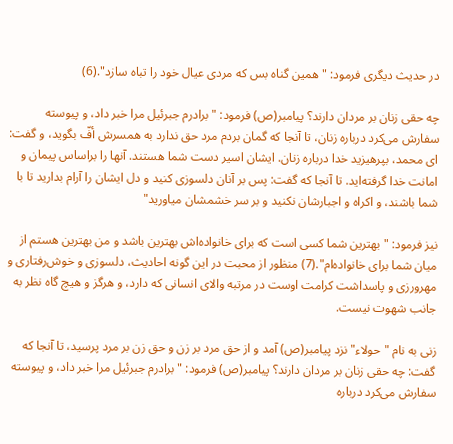در حدیث دیگری فرمود: "همین گناه بس که مردی عیال خود را تباه سازد".(6)

چه حقی زنان بر مردان دارند؟ پیامبر(ص) فرمود: "برادرم جبرئیل مرا خبر داد، و پیوسته سفارش می‌کرد درباره زنان، تا آنجا که گمان بردم مرد حق ندارد به همسرش أفّ بگوید، و گفت: ای محمد، بپرهیزید خدا درباره زنان. ایشان اسیر دست شما هستند. آنها را براساس پیمان و امانت خدا گرفته‌اید. تا آنجا که گفت: پس بر آنان دلسوزی کنید و دل ایشان را آرام بدارید تا با شما باشند، و اکراه و اجبارشان نکنید و بر سر خشمشان میاورید"

نیز فرمود: "بهترین شما کسی است که برای خانواده‌اش بهترین باشد و من بهترین هستم از میان شما برای خانواده‌ام".(7) منظور از محبت در این گونه احادیث،‌ دلسوزی و خوش‌رفتاری و مهرورزی و پاسداشت کرامت اوست در مرتبه والای انسانی که دارد، و هرگز و هیچ گاه نظر به جانب شهوت نیست.

زنی به نام "حولاء" نزد پیامبر(ص) آمد و از حق مرد بر زن و حق زن بر مرد پرسید، تا آنجا که گفت: چه حقی زنان بر مردان دارند؟ پیامبر(ص) فرمود: "برادرم جبرئیل مرا خبر داد، و پیوسته سفارش می‌کرد درباره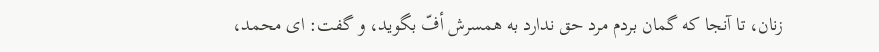زنان، تا آنجا که گمان بردم مرد حق ندارد به همسرش أفّ بگوید، و گفت: ای محمد،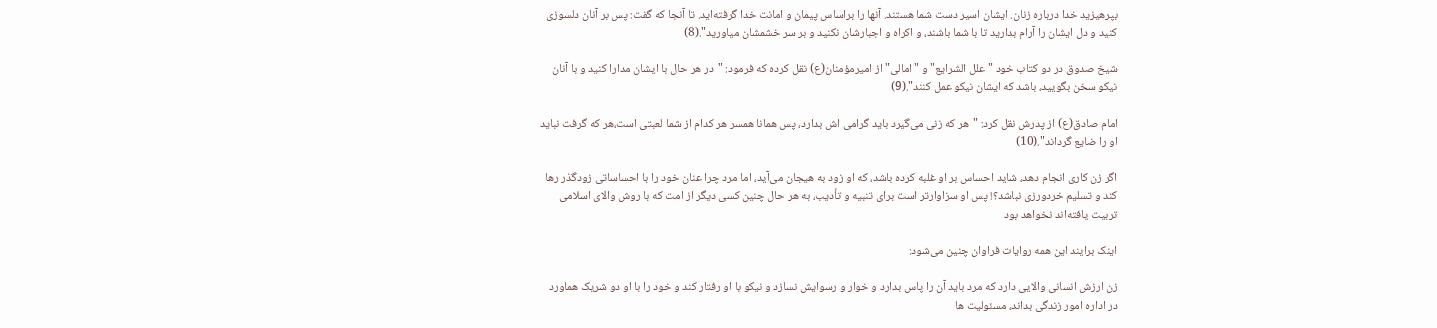بپرهیزید خدا درباره زنان. ایشان اسیر دست شما هستند. آنها را براساس پیمان و امانت خدا گرفته‌اید. تا آنجا که گفت: پس بر آنان دلسوزی کنید و دل ایشان را آرام بدارید تا با شما باشند، و اکراه و اجبارشان نکنید و بر سر خشمشان میاورید".(8)

شیخ صدوق در دو کتاب خود "علل الشرایع" و "امالی" از امیرمؤمنان(ع) نقل کرده که فرمود: "در هر حال با ایشان مدارا کنید و با آنان نیکو سخن بگویید، باشد که ایشان نیکو عمل کنند".(9)

امام صادق(ع) از پدرش نقل کرد: "هر که زنی می‌گیرد باید گرامی اش بدارد، پس همانا همسر هر کدام از شما لعبتی است،‌هر که گرفت نباید او را ضایع گرداند".(10)

اگر زن کاری انجام دهد، شاید احساس بر او غلبه کرده باشد، که او زود به هیجان می‌آید، اما مرد چرا عنان خود را با احساساتی زودگذر رها کند و تسلیم خردورزی نباشد؟! پس او سزاوارتر است برای تنبیه و تأدیب، به هر حال چنین کسی دیگر از امت که با روش والای اسلامی تربیت یافته‌اند نخواهد بود

اینک برایند این همه روایات فراوان چنین می‌شود:

زن ارزش انسانی والایی دارد که مرد باید آن را پاس بدارد و خوار و رسوایش نسازد و نیکو با او رفتار کند و خود را با او دو شریک هماورد در اداره امور زندگی بداند، مسئولیت ها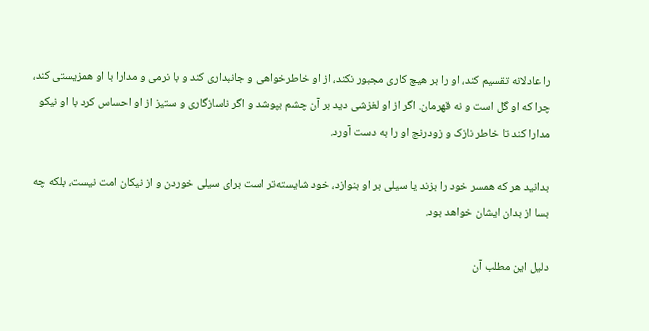را عادلانه تقسیم کند، او را بر هیچ کاری مجبور نکند، از او خاطرخواهی و جانبداری کند و با نرمی و مدارا با او همزیستی کند، چرا که او گل است و نه قهرمان. اگر از او لغزشی دید بر آن چشم بپوشد و اگر ناسازگاری و ستیز از او احساس کرد با او نیکو مدارا کند تا خاطر نازک و زودرنج او را به دست آورد.

بدانید هر که همسر خود را بزند یا سیلی بر او بنوازد، خود شایسته‌تر است برای سیلی خوردن و از نیکان امت نیست، بلکه چه بسا از بدان ایشان خواهد بود.

دلیل این مطلب آن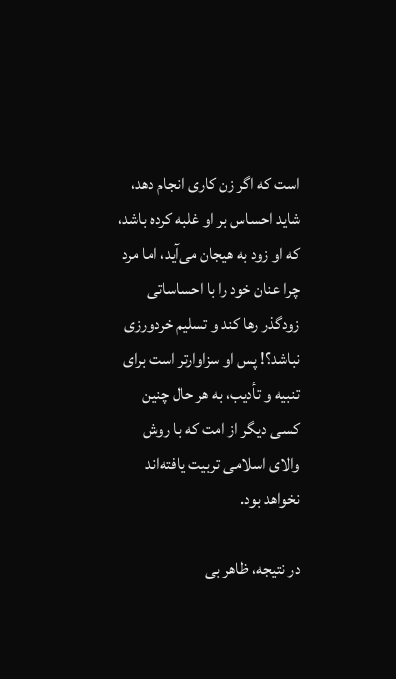است که اگر زن کاری انجام دهد، شاید احساس بر او غلبه کرده باشد، که او زود به هیجان می‌آید، اما مرد چرا عنان خود را با احساساتی زودگذر رها کند و تسلیم خردورزی نباشد؟! پس او سزاوارتر است برای تنبیه و تأدیب، به هر حال چنین کسی دیگر از امت که با روش والای اسلامی تربیت یافته‌اند نخواهد بود.

در نتیجه، ظاهر بی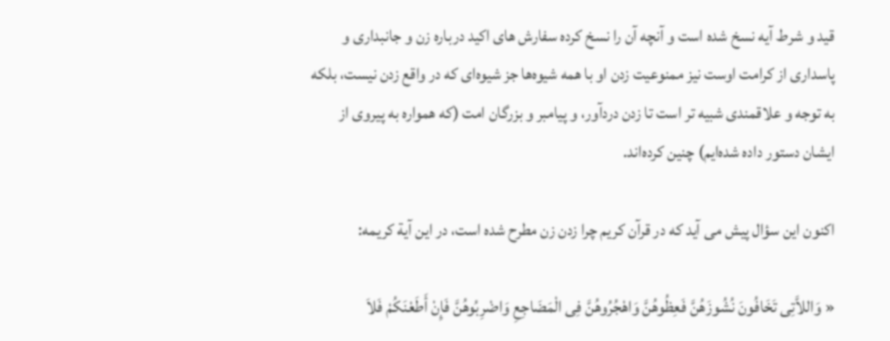قید و شرط آیه نسخ شده است و آنچه آن را نسخ کرده سفارش های اکید درباره زن و جانبداری و پاسداری از کرامت اوست نیز ممنوعیت زدن او با همه شیوه‌ها جز شیوه‌ای که در واقع زدن نیست، بلکه به توجه و علاقمندی شبیه تر است تا زدن دردآور، و پیامبر و بزرگان امت (که همواره به پیروی از ایشان دستور داده شده‌ایم) چنین کرده‌اند.

اکنون این سؤال پیش می آید که در قرآن کریم چرا زدن زن مطرح شده است، در این آیة کریمه:

« وَاللاَّتِی تَخَافُونَ نُشُوزَهُنَّ فَعِظُوهُنَّ وَاهْجُرُوهُنَّ فِی الْمَضَاجِعِ وَاضْرِبُوهُنَّ فَإِنْ أَطَعْنَكُمْ فَلاَ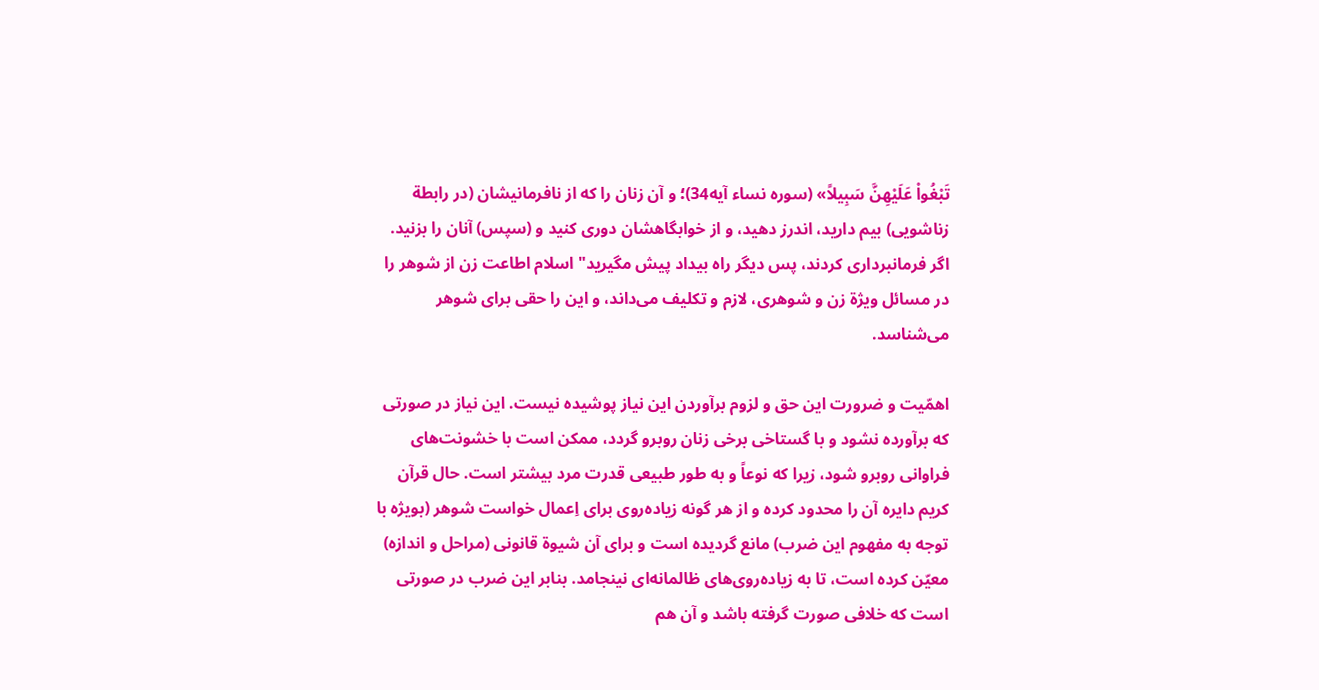تَبْغُواْ عَلَیْهِنَّ سَبِیلاً» (سوره نساء آیه34)؛ و آن زنان را که از نافرمانیشان (در رابطة زناشویی) بیم دارید، اندرز دهید، و از خوابگاهشان دوری کنید و (سپس) آنان را بزنید. اگر فرمانبرداری کردند، پس دیگر راه بیداد پیش مگیرید" اسلام اطاعت زن از شوهر را در مسائل ویژة زن و شوهری، لازم و تکلیف می‌داند، و این را حقی برای شوهر می‌شناسد.

اهمّیت و ضرورت این حق و لزوم برآوردن این نیاز پوشیده نیست. این نیاز در صورتی که برآورده نشود و با گستاخی برخی زنان روبرو گردد، ممکن است با خشونت‌های فراوانی روبرو شود، زیرا که نوعاً و به طور طبیعی قدرت مرد بیشتر است. حال قرآن کریم دایره آن را محدود کرده و از هر گونه زیاده‌روی برای اِعمال خواست شوهر (بویژه با توجه به مفهوم این ضرب) مانع گردیده است و برای آن شیوة قانونی (مراحل و اندازه) معیّن کرده است، تا به زیاده‌روی‌های ظالمانه‌ای نینجامد. بنابر این ضرب در صورتی است که خلافی صورت گرفته باشد و آن هم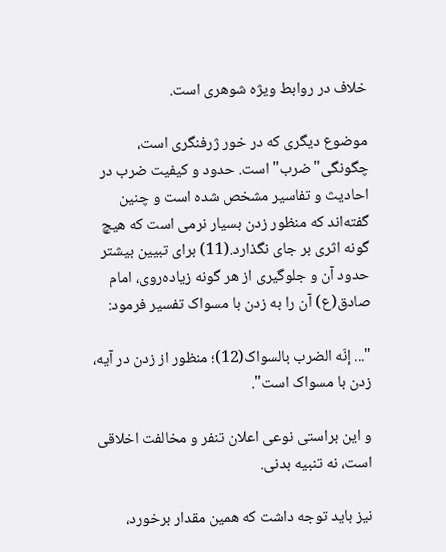خلاف در روابط ویژه شوهری است.

موضوع دیگری که در خور ژرفنگری است، چگونگی"ضرب" است. حدود و کیفیت ضرب در احادیث و تفاسیر مشخص شده است و چنین گفته‌اند که منظور زدن بسیار نرمی است که هیچ گونه اثری بر جای نگذارد.(11) برای تبیین بیشتر حدود آن و جلوگیری از هر گونه زیاده‌روی، امام صادق(ع) آن را به زدن با مسواک تفسیر فرمود:

"... إنّه الضرب بالسواک(12)؛ منظور از زدن در آیه، زدن با مسواک است".

و این براستی نوعی اعلان تنفر و مخالفت اخلاقی است، نه تنبیه بدنی.

نیز باید توجه داشت که همین مقدار برخورد،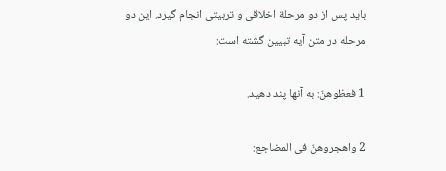باید پس از دو مرحلة اخلاقی و تربیتی انجام گیرد. این دو مرحله در متن آیه تبیین گشته است:

1 فعظوهنّ: به آنها پند دهید.

2 واهجروهنّ فی المضاجع: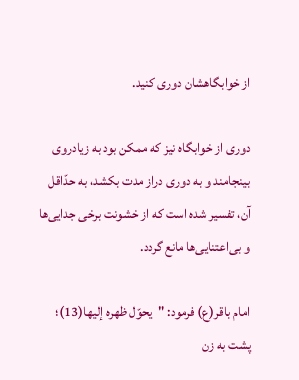از خوابگاهشان دوری کنید.

دوری از خوابگاه نیز که ممکن بود به زیاد‌روی‌ بینجامند و به دوری‌ دراز مدت بکشد، به حدّاقل آن، تفسیر شده است که از خشونت برخی جدایی‌ها و بی‌اعتنایی‌ها مانع گردد.

امام باقر(ع) فرمود: "یحوّل ظهره إلیها(13)؛ پشت به زن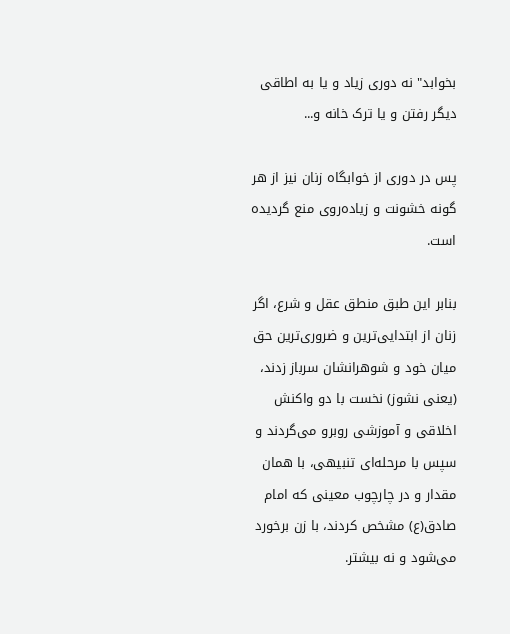بخوابد" نه دوری زیاد و یا به اطاقی دیگر رفتن و یا ترک خانه و...

پس در دوری از خوابگاه زنان نیز از هر گونه خشونت و زیاده‌روی منع گردیده است.

بنابر این طبق منطق عقل و شرع، اگر زنان از ابتدایی‌ترین و ضروری‌ترین حق میان خود و شوهرانشان سرباز زدند، (یعنی نشوز) نخست با دو واکنش اخلاقی و آموزشی روبرو می‌گردند و سپس با مرحله‌ای تنبیهی، با همان مقدار و در چارچوب معینی که امام صادق(ع) مشخص کردند، با زن برخورد می‌شود و نه بیشتر.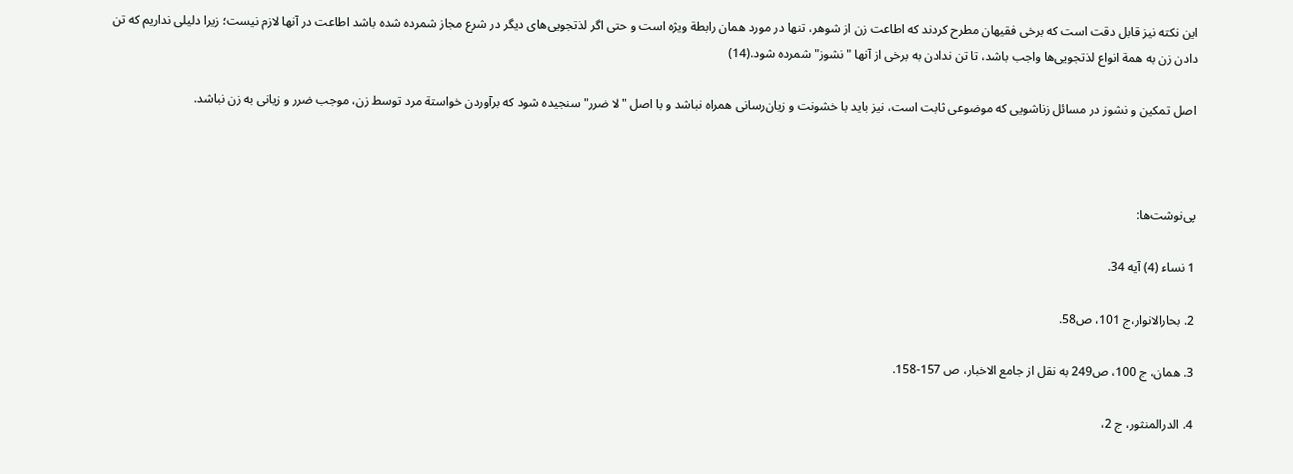این نکته نیز قابل دقت است که برخی فقیهان مطرح کردند که اطاعت زن از شوهر، تنها در مورد همان رابطة ویژه است و حتی اگر لذتجویی‌های دیگر در شرع مجاز شمرده شده باشد اطاعت در آنها لازم نیست؛ زیرا دلیلی نداریم که تن دادن زن به همة انواع لذتجویی‌ها واجب باشد، تا تن ندادن به برخی از آنها "نشوز" شمرده شود.(14)

اصل تمکین و نشوز در مسائل زناشویی که موضوعی ثابت است، نیز باید با خشونت و زیان‌رسانی همراه نباشد و با اصل "لا ضرر" سنجیده شود که برآوردن خواستة مرد توسط زن، موجب ضرر و زیانی به زن نباشد.



پی‌نوشت‌ها:

1 نساء (4) آیه 34.

2. بحارالانوار،ج 101، ص58.

3. همان، ج 100، ص249 به نقل از جامع الاخبار، ص 157-158.

4. الدرالمنثور، ج 2،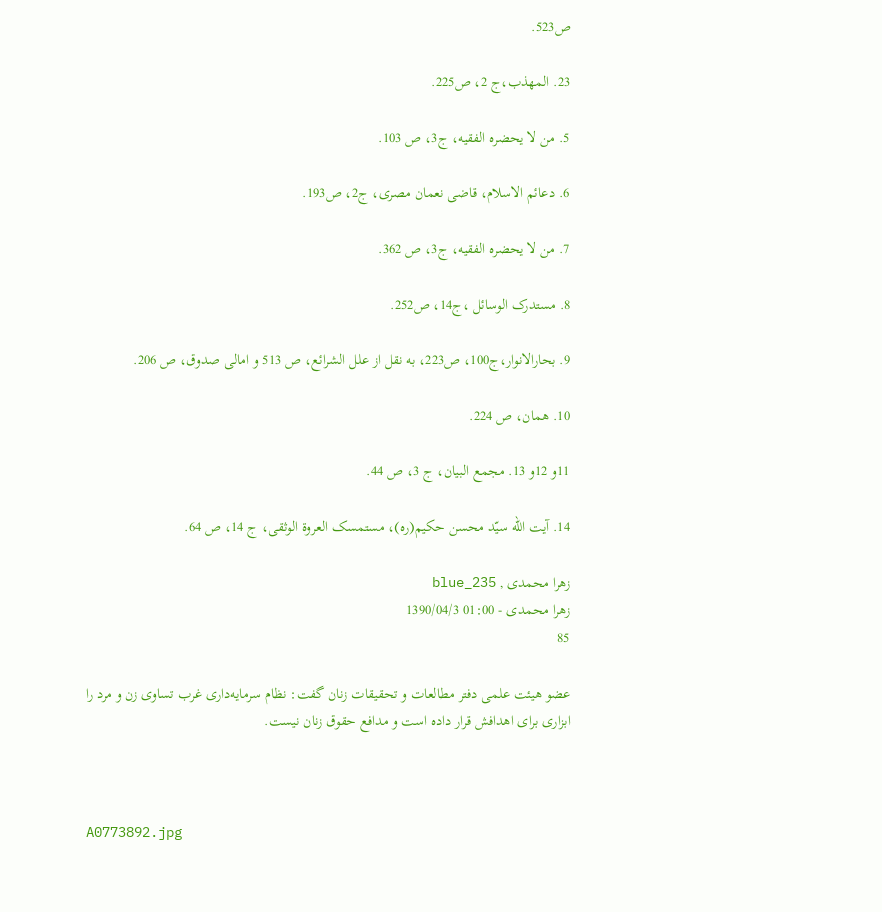ص523.

23. المهذب،ج 2، ص225.

5. من لا یحضره الفقیه، ج3، ص 103.

6. دعائم الاسلام، قاضی نعمان مصری، ج2، ص193.

7. من لا یحضره الفقیه، ج3، ص 362.

8. مستدرک الوسائل ،‌ج14، ص252.

9. بحارالانوار،ج100، ص223، به نقل از علل الشرائع، ص 513 و امالی صدوق، ص 206.

10. همان، ص 224.

11و 12و 13. مجمع البیان، ج 3، ص 44.

14. آیت الله سیّد محسن حکیم(ره)، مستمسک العروة الوثقی، ج 14، ص 64.

زهرا محمدی , blue_235
زهرا محمدی - 01:00 1390/04/3
85

عضو هیئت ‌علمی دفتر مطالعات و تحقیقات زنان گفت: نظام سرمایه‌داری غرب تساوی زن و مرد را ابزاری برای اهدافش قرار داده است و مدافع حقوق زنان نیست.



A0773892.jpg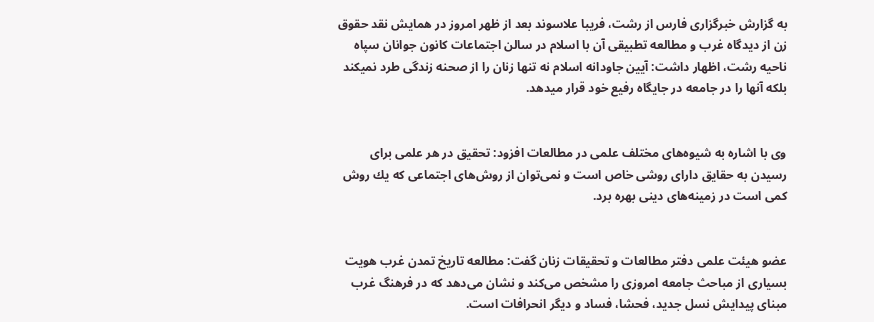به گزارش خبرگزاری فارس از رشت، فریبا علاسوند بعد از ظهر امروز در همایش نقد حقوق زن از دیدگاه غرب و مطالعه تطبیقی آن با اسلام در سالن اجتماعات كانون جوانان سپاه ناحیه رشت، اظهار داشت: آیین جاودانه اسلام نه تنها زنان را از صحنه زندگی طرد نمیكند بلكه آنها را در جامعه در جایگاه رفیع خود قرار میدهد.


وی با اشاره به شیوه‌های مختلف علمی در مطالعات افزود: تحقیق در هر علمی برای رسیدن به حقایق دارای روشی خاص است و نمی‌توان از روش‌های اجتماعی كه یك روش كمی است در زمینه‌های دینی بهره برد.


عضو هیئت ‌علمی دفتر مطالعات و تحقیقات زنان گفت: مطالعه تاریخ تمدن غرب هویت بسیاری از مباحث جامعه امروزی را مشخص می‌كند و نشان می‌دهد كه در فرهنگ غرب مبنای پیدایش نسل جدید، فحشا، فساد و دیگر انحرافات است.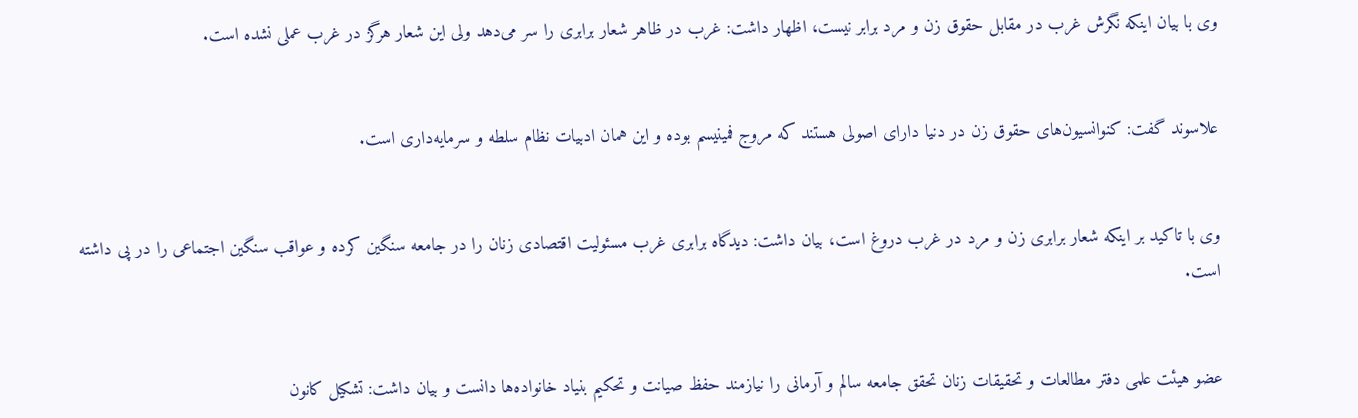وی با بیان اینكه نگرش غرب در مقابل حقوق زن و مرد برابر نیست، اظهار داشت: غرب در ظاهر شعار برابری را سر می‌دهد ولی این شعار هرگز در غرب عملی نشده است.


علاسوند گفت: كنوانسیون‌های حقوق زن در دنیا دارای اصولی هستند كه مروج فمینیسم بوده و این همان ادبیات نظام سلطه و سرمایه‌داری است.


وی با تاكید بر اینكه شعار برابری زن و مرد در غرب دروغ است، بیان داشت: دیدگاه برابری غرب مسئولیت اقتصادی زنان را در جامعه سنگین كرده و عواقب سنگین اجتماعی را در پی داشته است.


عضو هیئت ‌علمی دفتر مطالعات و تحقیقات زنان تحقق جامعه سالم و آرمانی را نیازمند حفظ صیانت و تحكیم بنیاد خانواده‌ها دانست و بیان داشت: تشكیل كانون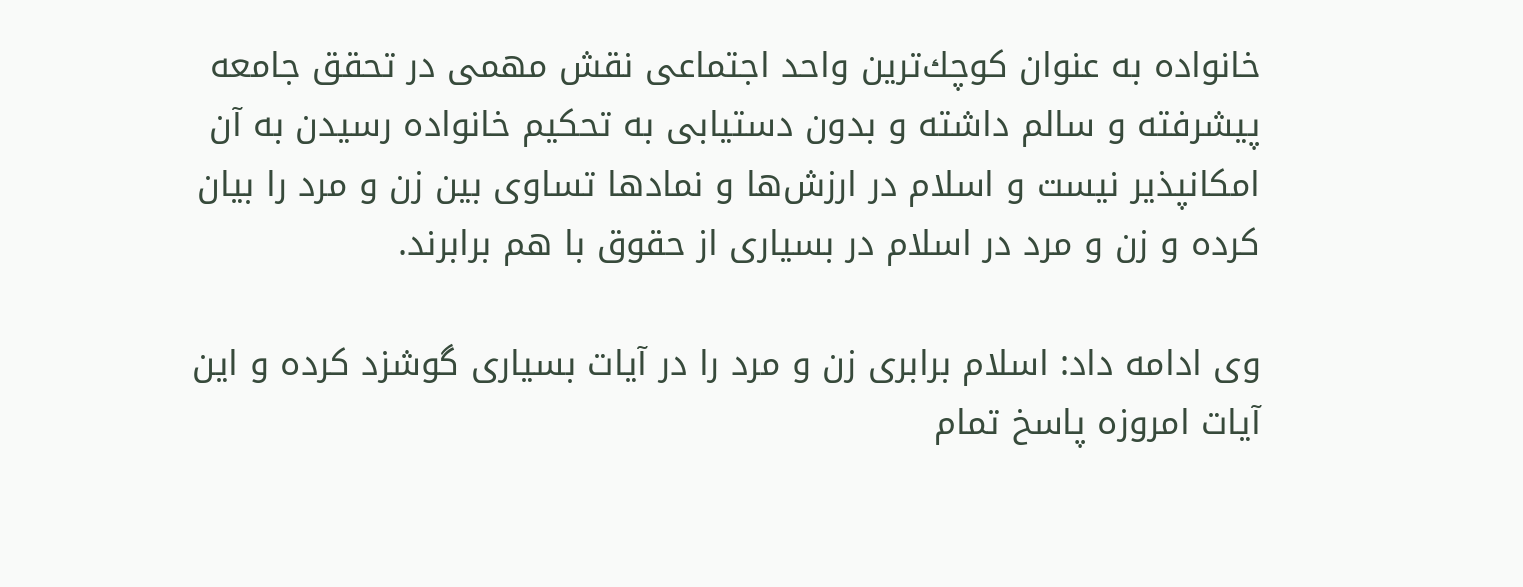خانواده به عنوان كوچك‌ترین واحد اجتماعی نقش مهمی در تحقق جامعه پیشرفته و سالم داشته و بدون دستیابی به تحكیم خانواده رسیدن به آن امكانپذیر نیست و اسلام در ارزش‌ها و نماد‌ها تساوی بین زن و مرد را بیان كرده و زن و مرد در اسلام در بسیاری از حقوق با هم برابرند.

وی ادامه داد: اسلام برابری زن و مرد را در آیات بسیاری گوشزد كرده و این آیات امروزه پاسخ تمام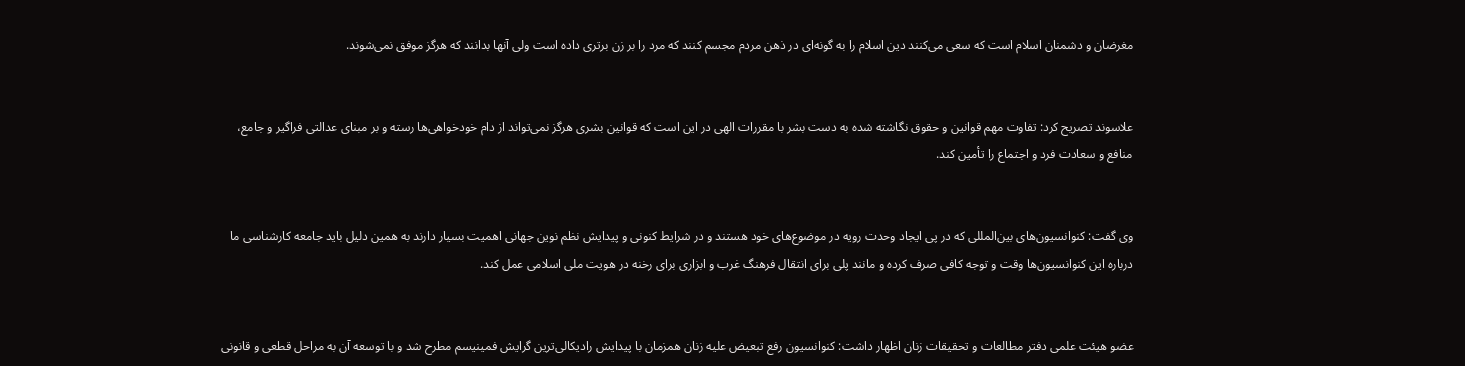مغرضان و دشمنان اسلام است كه سعی می‌كنند دین اسلام را به گونه‌ای در ذهن مردم مجسم كنند كه مرد را بر زن برتری داده است ولی آنها بدانند كه هرگز موفق نمی‌شوند.


علاسوند تصریح كرد: تفاوت مهم قوانین و حقوق نگاشته شده به دست بشر با مقررات الهی در این است كه قوانین بشری هرگز نمی‌تواند از دام خود‌خواهی‌ها رسته و بر مبنای عدالتی فراگیر و جامع، منافع و سعادت فرد و اجتماع را تأمین كند.


وی گفت: كنوانسیون‌های بین‌المللی كه در پی ایجاد وحدت رویه در موضوع‌های خود هستند و در شرایط كنونی و پیدایش نظم نوین جهانی اهمیت بسیار دارند به همین دلیل باید جامعه‌ كارشناسی ما درباره‌ این كنوانسیون‌ها وقت و توجه كافی صرف كرده و مانند پلی برای انتقال فرهنگ غرب و ابزاری برای رخنه در هویت ملی‌ اسلامی عمل كند.


عضو هیئت ‌علمی دفتر مطالعات و تحقیقات زنان اظهار داشت: كنوانسیون رفع تبعیض علیه زنان همزمان با پیدایش رادیكالی‌ترین گرایش فمینیسم مطرح شد و با توسعه‌ آن به مراحل قطعی و قانونی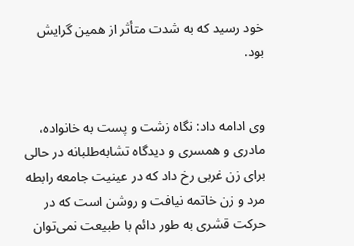خود رسید كه به شدت متأثر از همین گرایش بود.


وی ادامه داد: نگاه زشت و پست به خانواده، مادری و همسری و دیدگاه تشابه‌طلبانه در حالی برای زن غربی رخ داد كه در عینیت جامعه رابطه‌ مرد و زن خاتمه نیافت و روشن است كه در حركت قشری به طور دائم با طبیعت نمی‌توان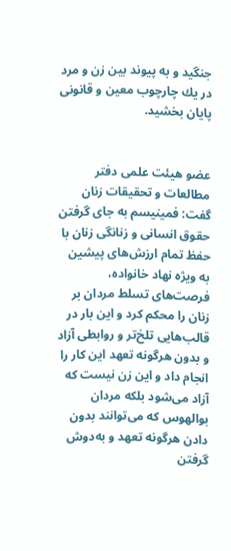جنگید و به پیوند بین زن و مرد در یك چارچوب معین و قانونی پایان بخشید.


عضو هیئت ‌علمی دفتر مطالعات و تحقیقات زنان گفت: فمینیسم به جای گرفتن حقوق انسانی و زنانگی زنان با حفظ تمام ارزش‌های پیشین به ویژه نهاد خانواده، فرصت‌های تسلط مردان بر زنان را محكم كرد و این بار در قالب‌هایی تلخ‌تر و روابطی آزاد و بدون هرگونه تعهد این كار را انجام داد و این زن نیست كه آزاد می‌شود بلكه مردان بوالهوس كه می‌توانند بدون دادن هرگونه تعهد و به‌دوش گرفتن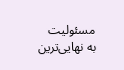مسئولیت به نهایی‌ترین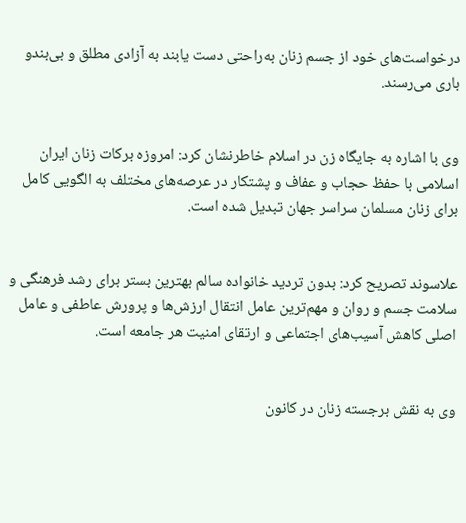درخواست‌های خود از جسم زنان به‌راحتی دست یابند به آزادی مطلق و بی‌بندو باری می‌رسند.


وی با اشاره به جایگاه زن در اسلام خاطرنشان كرد: امروزه بركات زنان ایران اسلامی با حفظ حجاب و عفاف و پشتكار در عرصه‌های مختلف به الگویی كامل برای زنان مسلمان سراسر جهان تبدیل شده ‌است.


علاسوند تصریح كرد: بدون تردید خانواده سالم بهترین بستر برای رشد فرهنگی و سلامت جسم و روان و مهم‌ترین عامل انتقال ارزش‌ها و پرورش عاطفی و عامل اصلی كاهش آسیب‌های اجتماعی و ارتقای امنیت هر جامعه است.


وی به نقش برجسته زنان در كانون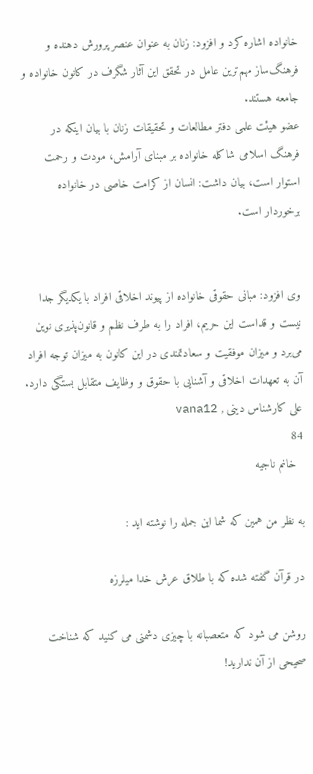خانواده اشاره كرد و افزود: زنان به عنوان عنصر پرورش دهنده و فرهنگ‌ساز مهم‌ترین عامل در تحقق این آثار شگرف در كانون خانواده و جامعه هستند.
عضو هیئت ‌علمی دفتر مطالعات و تحقیقات زنان با بیان اینكه در فرهنگ اسلامی شاكله خانواده بر مبنای آرامش، مودت و رحمت استوار است، بیان داشت: انسان از كرامت خاصی در خانواده برخوردار است.


وی افزود: مبانی حقوقی خانواده از پیوند اخلاقی افراد با یكدیگر جدا نیست و قداست این حریم، افراد را به طرف نظم و قانون‌پذیری نوین می‌برد و میزان موفقیت و سعادتمندی در این كانون به میزان توجه افراد آن به تعهدات اخلاقی و آشنایی با حقوق و وظایف متقابل بستگی دارد.
علی کارشناس دینی , vana12
84
  خانم ناجیه

به نظر من همین که شما این جمله را نوشته اید :

در قرآن گفته شده که با طلاق عرش خدا میلرزه

روشن می شود که متعصبانه با چیزی دشمنی می کنید که شناخت صحیحی از آن ندارید!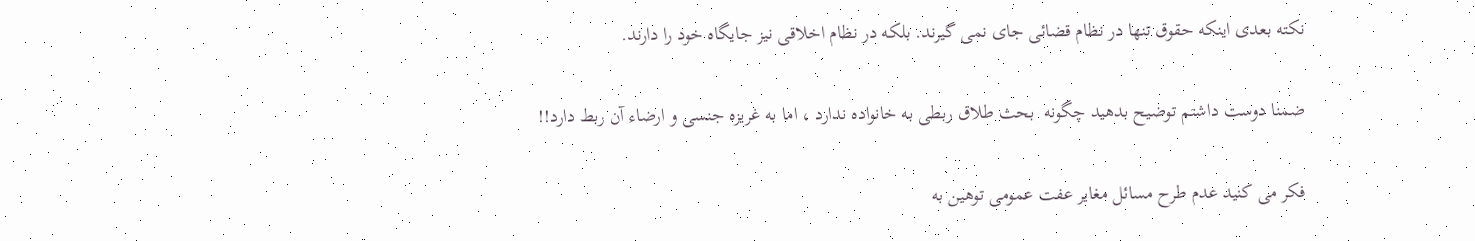نکته بعدی اینکه حقوق تنها در نظام قضائی جای نمی گیرند. بلکه در نظام اخلاقی نیز جایگاه خود را دارند.

ضمنا دوست داشتم توضیح بدهید چگونه  بحث طلاق ربطی به خانواده ندارد ، اما به غریزه جنسی و ارضاء آن ربط دارد!!

فکر می کنید عدم طرح مسائل مغایر عفت عمومی توهین به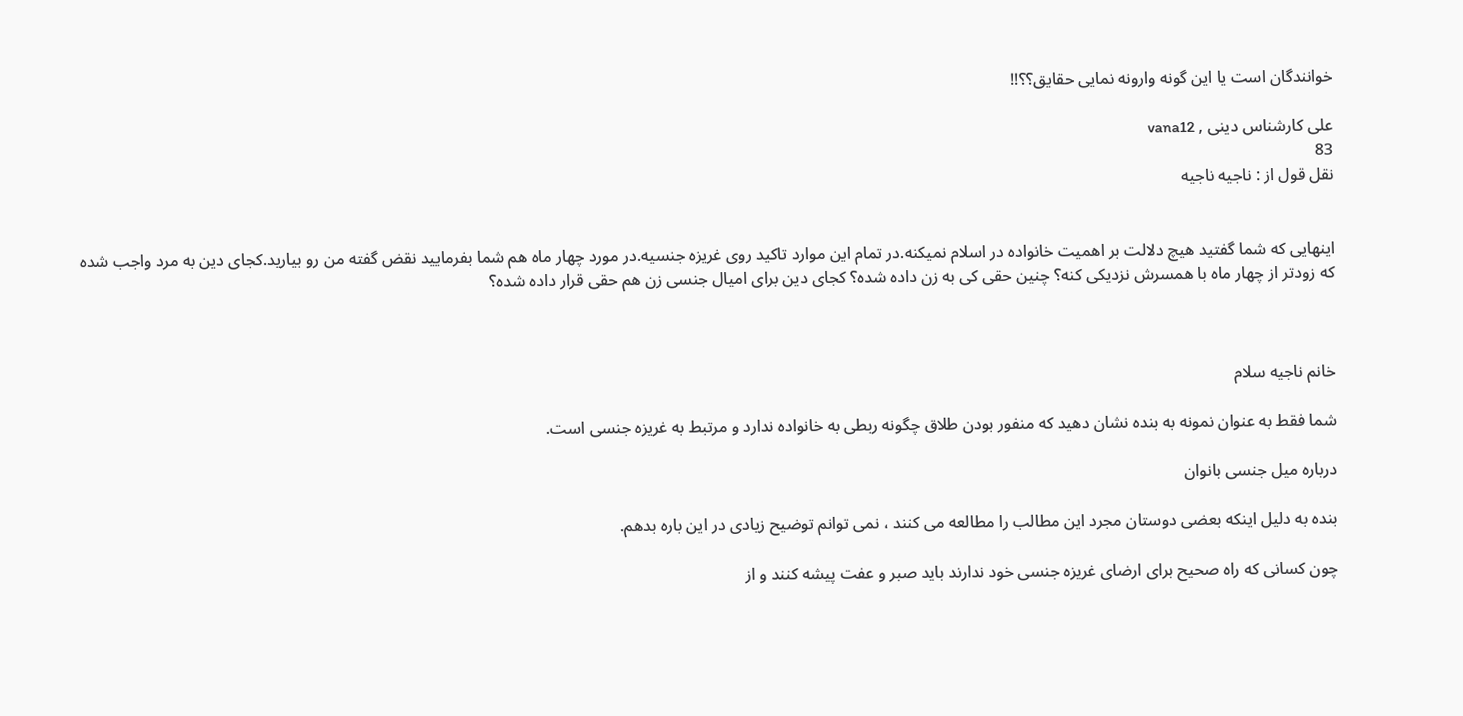خوانندگان است یا این گونه وارونه نمایی حقایق؟؟!!

علی کارشناس دینی , vana12
83
نقل قول از : ناجیه ناجیه


اینهایی که شما گفتید هیچ دلالت بر اهمیت خانواده در اسلام نمیکنه.در تمام این موارد تاکید روی غریزه جنسیه.در مورد چهار ماه هم شما بفرمایید نقض گفته من رو بیارید.کجای دین به مرد واجب شده که زودتر از چهار ماه با همسرش نزدیکی کنه؟ چنین حقی کی به زن داده شده؟ کجای دین برای امیال جنسی زن هم حقی قرار داده شده؟



خانم ناجیه سلام

شما فقط به عنوان نمونه به بنده نشان دهید که منفور بودن طلاق چگونه ربطی به خانواده ندارد و مرتبط به غریزه جنسی است.

درباره میل جنسی بانوان

بنده به دلیل اینکه بعضی دوستان مجرد این مطالب را مطالعه می کنند ، نمی توانم توضیح زیادی در این باره بدهم.

چون کسانی که راه صحیح برای ارضای غریزه جنسی خود ندارند باید صبر و عفت پیشه کنند و از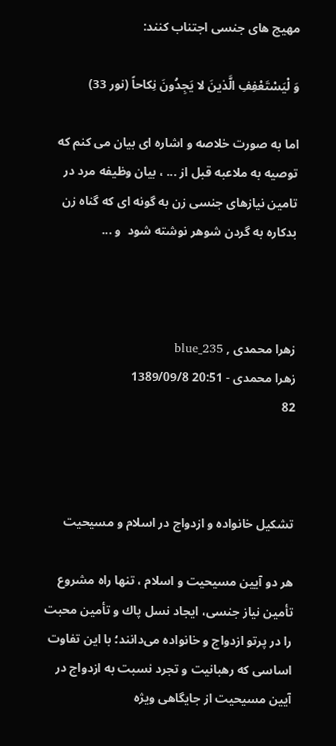مهیج های جنسی اجتناب کنند:

وَ لْیَسْتَعْفِفِ الَّذینَ لا یَجِدُونَ نِكاحاً (نور 33)

اما به صورت خلاصه و اشاره ای بیان می کنم که توصیه به ملاعبه قبل از ... ، بیان وظیفه مرد در تامین نیازهای جنسی زن به گونه ای که گناه زن بدکاره به گردن شوهر نوشته شود  و ...



زهرا محمدی , blue_235
زهرا محمدی - 20:51 1389/09/8
82



تشکیل خانواده و ازدواج در اسلام و مسیحیت

هر دو آیین مسیحیت و اسلام ، تنها راه مشروع تأمین نیاز جنسی، ایجاد نسل پاك و تأمین محبت را در پرتو ازدواج و خانواده می‌دانند؛ با این تفاوت اساسی كه رهبانیت و تجرد نسبت به ازدواج در آیین مسیحیت از جایگاهی ویژه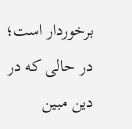برخوردار است؛ در حالی كه در دین مبین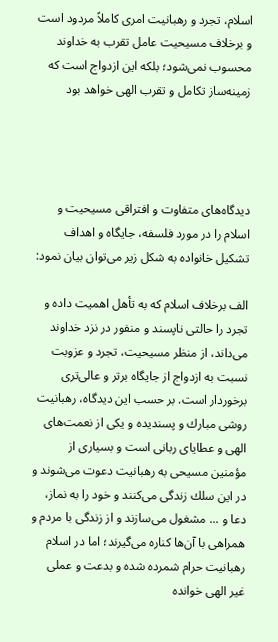اسلام، تجرد و رهبانیت امری كاملاً مردود است و برخلاف مسیحیت عامل تقرب به خداوند محسوب نمی‌شود؛ بلكه این ازدواج است كه زمینه‌ساز تكامل و تقرب الهی خواهد بود




دیدگاه‌های متفاوت و افتراقی مسیحیت و اسلام را در مورد فلسفه، جایگاه و اهداف تشکیل خانواده به شكل زیر می‌توان بیان نمود:

الف برخلاف اسلام كه به تأهل اهمیت داده و تجرد را حالتی ناپسند و منفور در نزد خداوند می‌داند، از منظر مسیحیت، تجرد و عزوبت نسبت به ازدواج از جایگاه برتر و عالی‌تری برخوردار است. بر حسب این دیدگاه، رهبانیت روشی مبارك و پسندیده و یكی از نعمت‌های الهی و عطایای ربانی است و بسیاری از مؤمنین مسیحی به رهبانیت دعوت می‌شوند و در این سلك زندگی می‌كنند و خود را به نماز، دعا و ... مشغول می‌سازند و از زندگی با مردم و همراهی با آن‌ها كناره می‌گیرند؛ اما در اسلام رهبانیت حرام شمرده شده و بدعت و عملی غیر الهی خوانده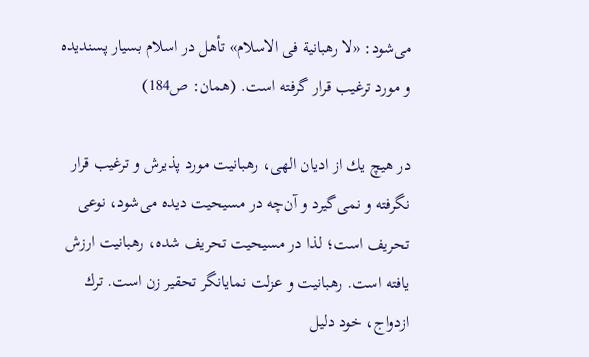می‌شود: «لا رهبانیة فی الاسلام» تأهل در اسلام بسیار پسندیده و مورد ترغیب قرار گرفته است. (همان: ص184)

در هیچ یك از ادیان الهی، رهبانیت مورد پذیرش و ترغیب قرار نگرفته و نمی‌گیرد و آن‌چه در مسیحیت دیده می‌شود، نوعی تحریف است؛ لذا در مسیحیت تحریف شده، رهبانیت ارزش یافته است. رهبانیت و عزلت نمایانگر تحقیر زن است. ترك ازدواج، خود دلیل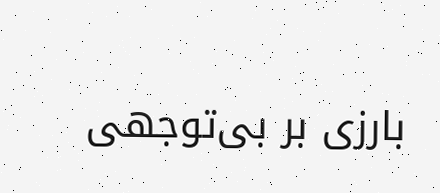بارزی بر بی‌توجهی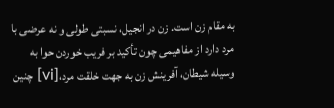به مقام زن است. زن در انجیل، نسبتی طولی و نه عرضی با مرد دارد از مفاهیمی چون تأكید بر فریب خوردن حوا به وسیله شیطان، آفرینش زن به جهت خلقت مرد،[vi] چنین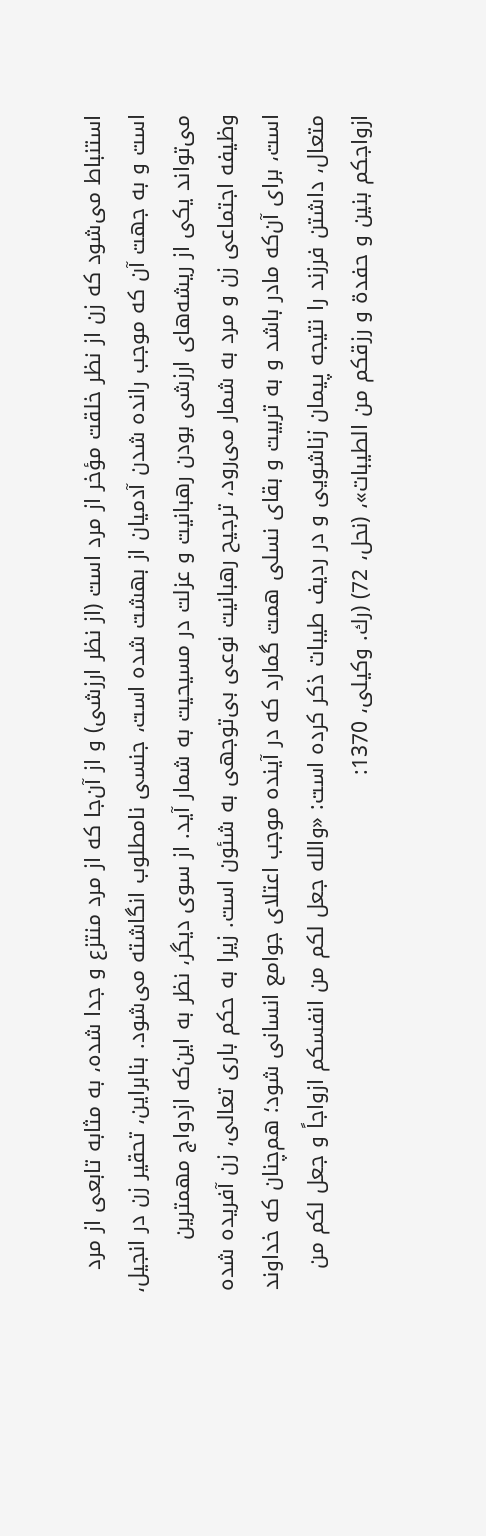استنباط می‌شود كه زن از نظر خلقت مؤخر از مرد است (از نظر ارزشی) و از آن‌جا كه از مرد منتزع و جدا شده، به مثابه تابعی از مرد است و به جهت آن كه موجب رانده شدن آدمیان از بهشت شده است، جنسی نامطلوب انگاشته می‌شود. بنابراین، تحقیر زن در انجیل، می‌تواند یكی از ریشه‌های ارزشی بودن رهبانیت و عزلت در مسیحیت به شمار آید. از سوی دیگر، نظر به این‌كه ازدواج مهمترین وظیفه اجتماعی زن و مرد به شمار می‌رود، ترجیح رهبانیت نوعی بی‌توجهی به شئون است. زیرا به حكم باری تعالی، زن آفریده شده است، برای آن‌كه مادر باشد و به تربیت و بقای نسلی همت گمارد كه در آینده موجب اعتلای جوامع انسانی شود؛ هم‌چنان كه خداوند متعال، داشتن فرزند را نتیجه پیمان زناشویی و در ردیف طیبات ذكر كرده است: «والله جعل لكم من انفسكم ازواجاً و جعل لكم من ازواجكم بنین و حفدة و رزقكم من الطیبات»، (نحل، 72) (رك. وكیلی، 1370: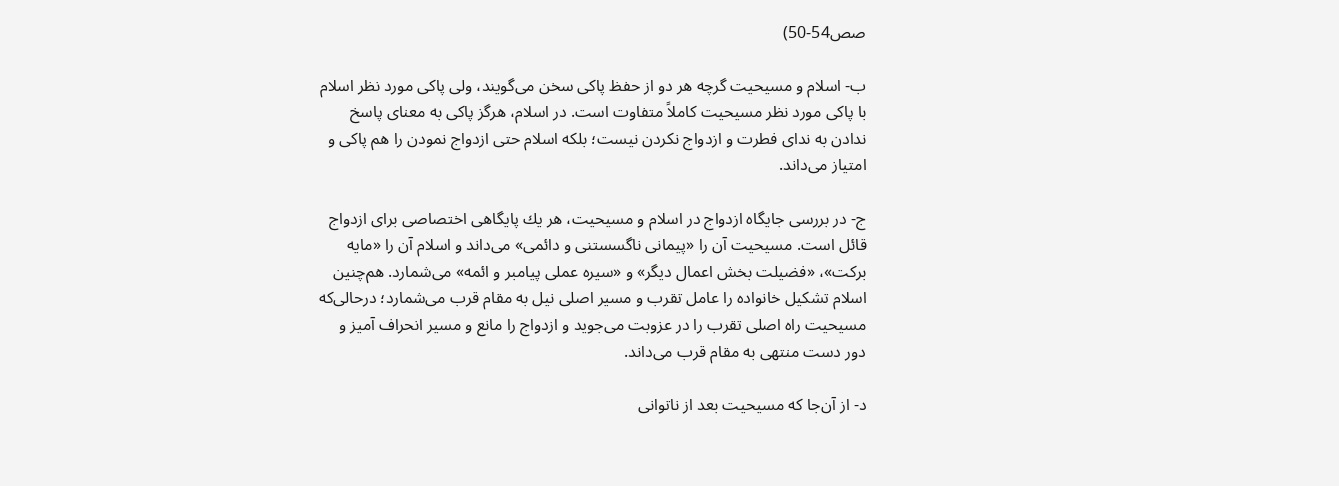صص54-50)

ب- اسلام و مسیحیت گرچه هر دو از حفظ پاكی سخن می‌گویند، ولی پاكی مورد نظر اسلام با پاكی مورد نظر مسیحیت كاملاً متفاوت است. در اسلام، هرگز پاكی به معنای پاسخ ندادن به ندای فطرت و ازدواج نكردن نیست؛ بلكه اسلام حتی ازدواج نمودن را هم پاكی و امتیاز می‌داند.

ج- در بررسی جایگاه ازدواج در اسلام و مسیحیت، هر یك پایگاهی اختصاصی برای ازدواج قائل است. مسیحیت آن را «پیمانی ناگسستنی و دائمی» می‌داند و اسلام آن را «مایه بركت»، «فضیلت بخش اعمال دیگر» و «سیره عملی پیامبر و ائمه» می‌شمارد. هم‌چنین اسلام تشکیل خانواده را عامل تقرب و مسیر اصلی نیل به مقام قرب می‌شمارد؛ درحالی‌كه مسیحیت راه اصلی تقرب را در عزوبت می‌جوید و ازدواج را مانع و مسیر انحراف آمیز و دور دست منتهی به مقام قرب می‌داند.

د- از آن‌جا كه مسیحیت بعد از ناتوانی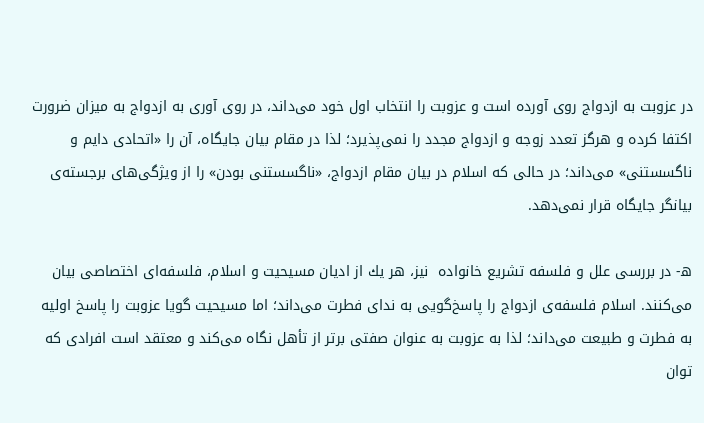در عزوبت به ازدواج روی آورده است و عزوبت را انتخاب اول خود می‌داند، در روی آوری به ازدواج به میزان ضرورت اكتفا كرده و هرگز تعدد زوجه و ازدواج مجدد را نمی‌پذیرد؛ لذا در مقام بیان جایگاه، آن را «اتحادی دایم و ناگسستنی» می‌داند؛ در حالی كه اسلام در بیان مقام ازدواج، «ناگسستنی بودن» را از ویژگی‌های برجسته‌ی بیانگر جایگاه قرار نمی‌دهد.

ه‍- در بررسی علل و فلسفه تشریع خانواده  نیز، هر یك از ادیان مسیحیت و اسلام، فلسفه‌ای اختصاصی بیان می‌كنند. اسلام فلسفه‌ی ازدواج را پاسخ‌گویی به ندای فطرت می‌داند؛ اما مسیحیت گویا عزوبت را پاسخ اولیه به فطرت و طبیعت می‌داند؛ لذا به عزوبت به عنوان صفتی برتر از تأهل نگاه می‌كند و معتقد است افرادی كه توان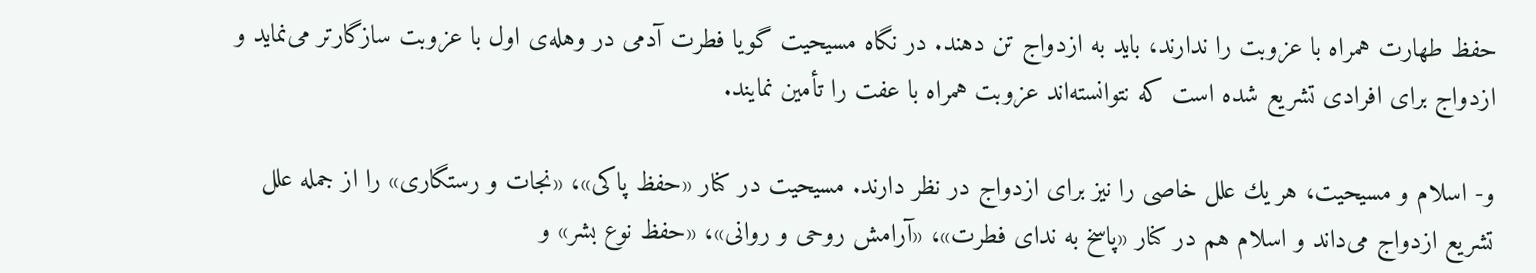حفظ طهارت همراه با عزوبت را ندارند، باید به ازدواج تن دهند. در نگاه مسیحیت گویا فطرت آدمی در وهله‌ی اول با عزوبت سازگار‌تر می‌نماید و ازدواج برای افرادی تشریع شده است كه نتوانسته‌اند عزوبت همراه با عفت را تأمین نمایند.

و- اسلام و مسیحیت، هر یك علل خاصی را نیز برای ازدواج در نظر دارند. مسیحیت در كنار «حفظ پاكی»، «نجات و رستگاری» را از جمله علل تشریع ازدواج می‌داند و اسلام هم در كنار «پاسخ به ندای فطرت»، «آرامش روحی و روانی»، «حفظ نوع بشر» و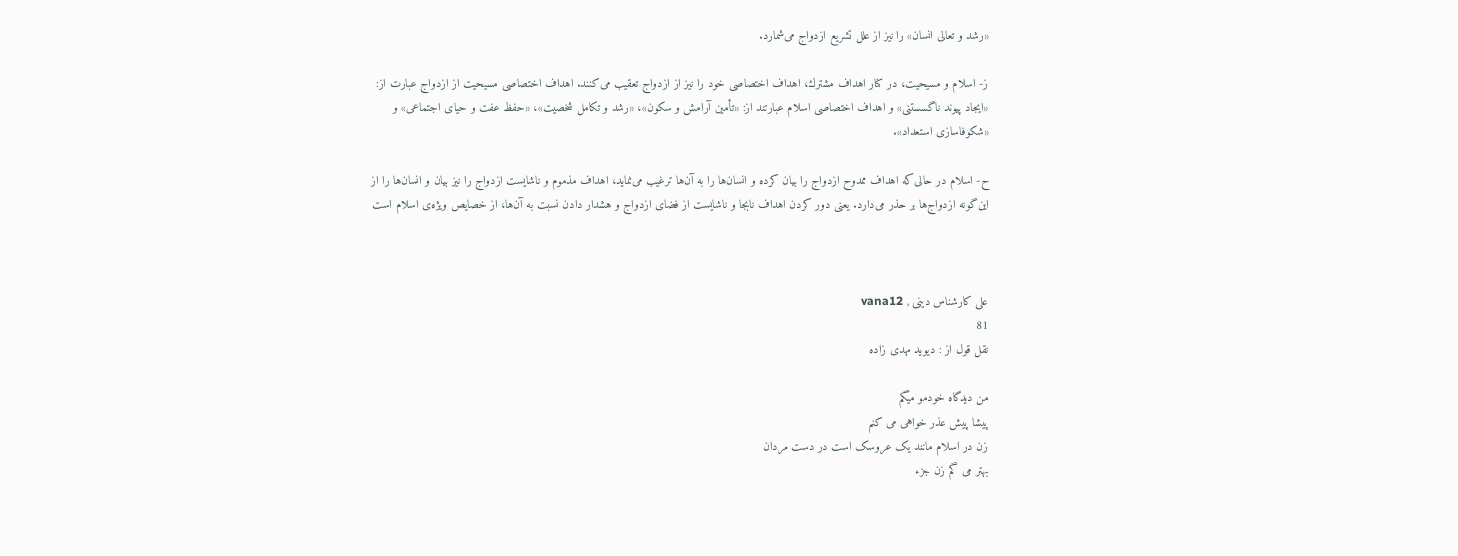«رشد و تعالی انسان» را نیز از علل تشریع ازدواج می‌شمارد.

ز- اسلام و مسیحیت، در كنار اهداف مشترك، اهداف اختصاصی خود را نیز از ازدواج تعقیب می‌كنند. اهداف اختصاصی مسیحیت از ازدواج عبارت از: «ایجاد پیوند ناگسستنی» و اهداف اختصاصی اسلام عبارتند از: «تأمین آرامش و سكون»، «رشد و تكامل شخصیت»، «حفظ عفت و حیای اجتماعی» و «شكوفاسازی استعداد».

ح- اسلام در حالی‌كه اهداف ممدوح ازدواج را بیان كرده و انسان‌ها را به آن‌ها ترغیب می‌نماید، اهداف مذموم و ناشایست ازدواج را نیز بیان و انسان‌ها را از این‌گونه ازدواج‌ها بر حذر می‌دارد. یعنی دور كردن اهداف نابجا و ناشایست از فضای ازدواج و هشدار دادن نسبت به آن‌ها، از خصایص ویژه‌ی اسلام است



علی کارشناس دینی , vana12
81
نقل قول از : دیوید مهدی زاده

من دیدگاه خودمو میگم
پیشا پیش عذر خواهی می کنم
زن در اسلام مانند یک عروسک است در دست مردان
بهتر می گم زن جزء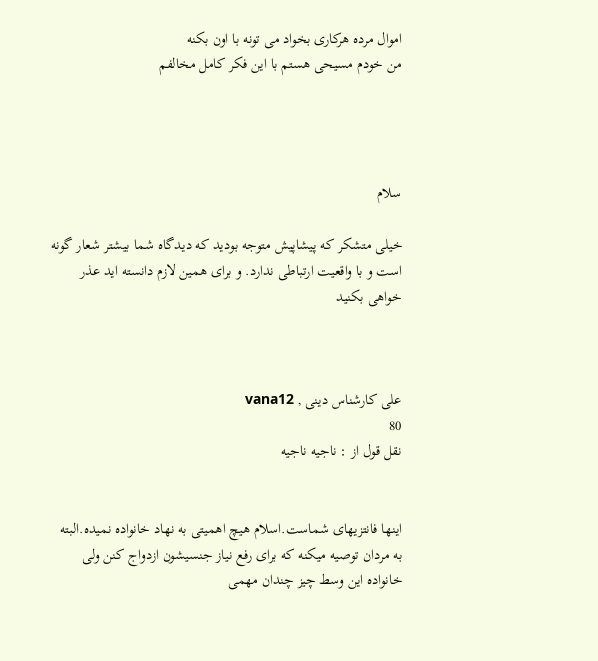اموال مرده هرکاری بخواد می تونه با اون بکنه
من خودم مسیحی هستم با این فکر کامل مخالفم




سلام

خیلی متشکر که پیشاپیش متوجه بودید که دیدگاه شما بیشتر شعار گونه است و با واقعیت ارتباطی ندارد. و برای همین لازم دانسته اید عذر خواهی بکنید



علی کارشناس دینی , vana12
80
نقل قول از : ناجیه ناجیه


اینها فانتزیهای شماست.اسلام هیچ اهمیتی به نهاد خانواده نمیده.البته به مردان توصیه میکنه که برای رفع نیاز جنسیشون ازدواج کنن ولی خانواده این وسط چیز چندان مهمی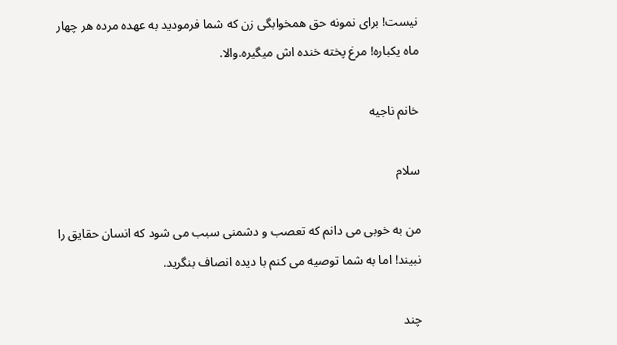نیست! برای نمونه حق همخوابگی زن که شما فرمودید به عهده مرده هر چهار ماه یکباره! مرغ پخته خنده اش میگیره.والا.

خانم ناجیه

سلام

من به خوبی می دانم که تعصب و دشمنی سبب می شود که انسان حقایق را نبیند! اما به شما توصیه می کنم با دیده انصاف بنگرید.

چند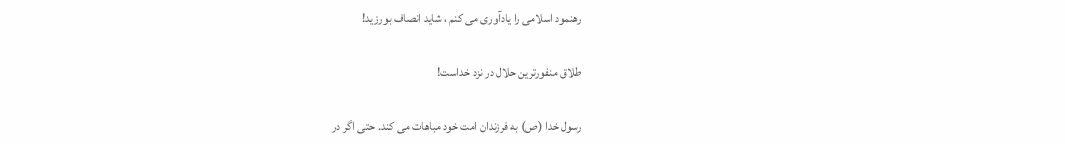رهنمود اسلامی را یادآوری می کنم ، شاید انصاف بورزید!

طلاق منفورترین حلال در نزد خداست!

رسول خدا (ص) به فرزندان امت خود مباهات می کند. حتی اگر در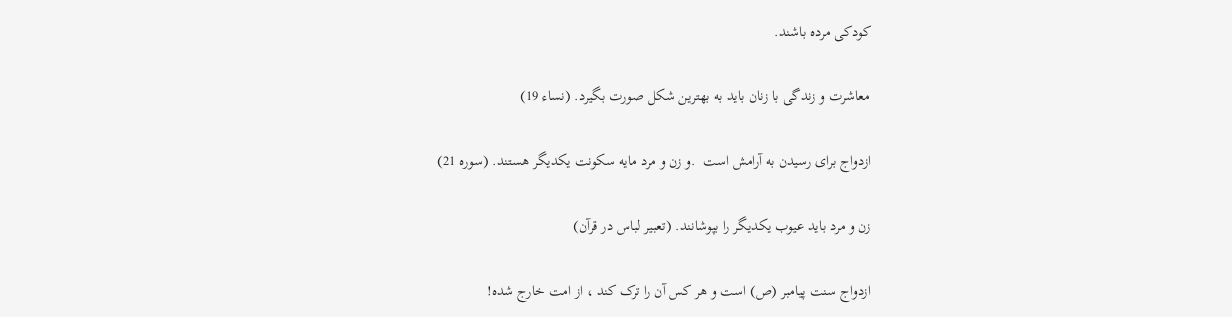کودکی مرده باشند.

معاشرت و زندگی با زنان باید به بهترین شکل صورت بگیرد. (نساء 19)

ازدواج برای رسیدن به آرامش است  .و زن و مرد مایه سکونت یکدیگر هستند. (سوره 21)

زن و مرد باید عیوب یکدیگر را بپوشانند. (تعبیر لباس در قرآن)

ازدواج سنت پیامبر (ص) است و هر کس آن را ترک کند ، از امت خارج شده!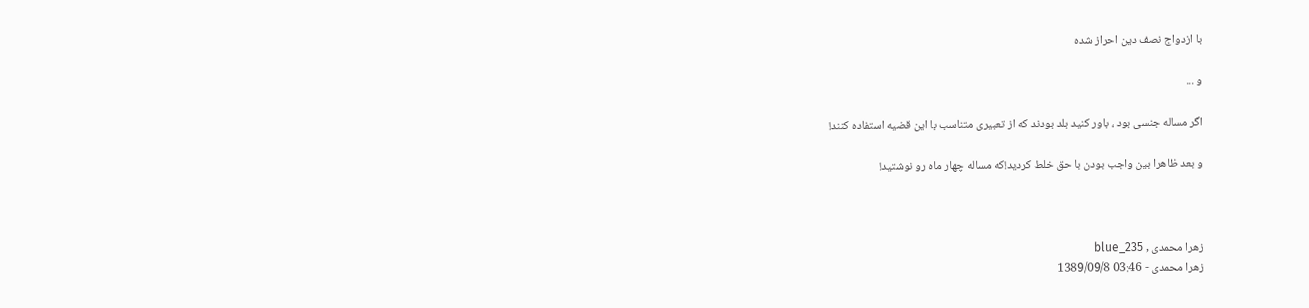با ازدواج نصف دین احراز شده

و ...

اگر مساله جنسی بود ، باور کنید بلد بودند که از تعبیری متناسب با این قضیه استفاده کنند!

و بعد ظاهرا بین واجب بودن با حق خلط کردید!که مساله چهار ماه رو نوشتید!



زهرا محمدی , blue_235
زهرا محمدی - 03:46 1389/09/8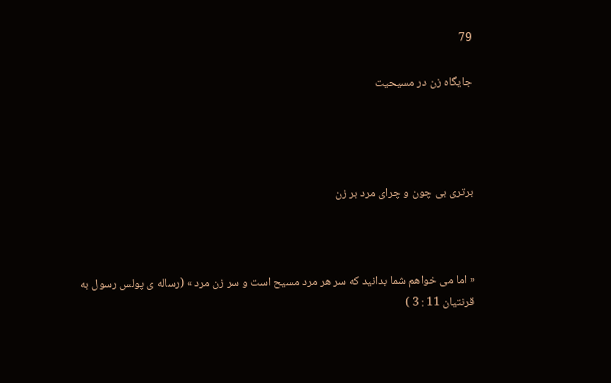79

جایگاه زن در مسیحیت




برتری بی چون و چرای مرد بر زن



« اما می خواهم شما بدانید که سر هر مرد مسیح است و سر زن مرد » (رساله ی پولس رسول به قرنتیان 11 : 3 )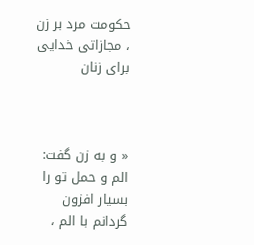حکومت مرد بر زن ، مجازاتی خدایی برای زنان



« و به زن گفت: الم و حمل تو را بسیار افزون گردانم با الم ،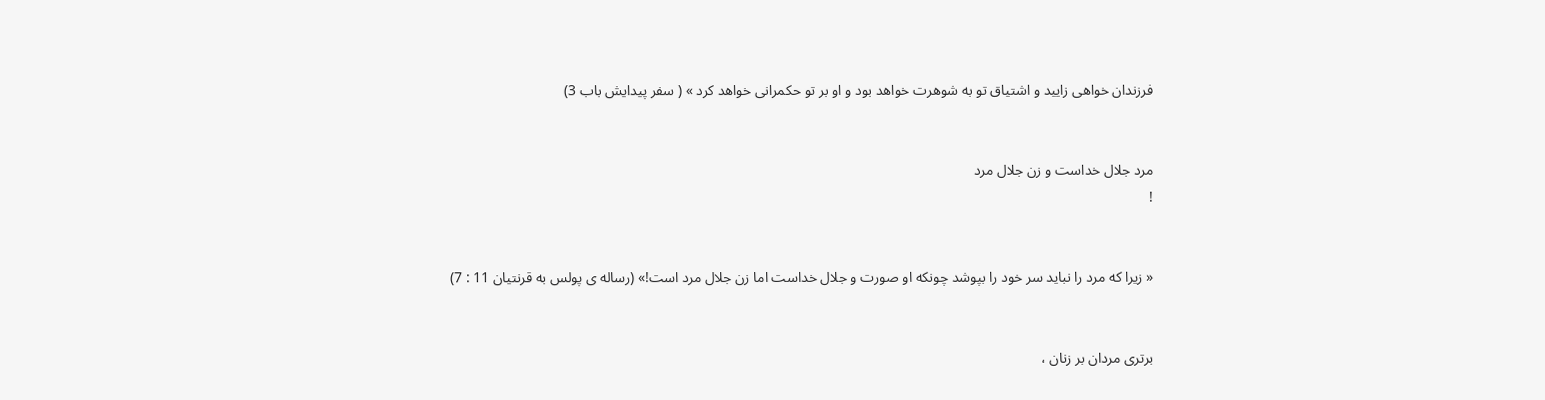فرزندان خواهی زایید و اشتیاق تو به شوهرت خواهد بود و او بر تو حکمرانی خواهد کرد » ( سفر پیدایش باب 3)


مرد جلال خداست و زن جلال مرد
!


« زیرا که مرد را نباید سر خود را بپوشد چونکه او صورت و جلال خداست اما زن جلال مرد است!» (رساله ی پولس به قرنتیان 11 : 7)


برتری مردان بر زنان ،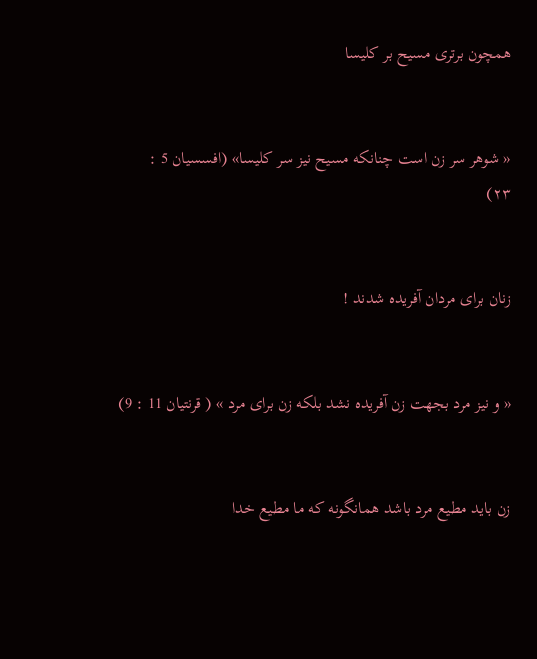همچون برتری مسیح بر کلیسا


« شوهر سر زن است چنانکه مسیح نیز سر کلیسا» (افسسیان 5 :
۲۳)


زنان برای مردان آفریده شدند !


« و نیز مرد بجهت زن آفریده نشد بلکه زن برای مرد » ( قرنتیان 11 : 9)


زن باید مطیع مرد باشد همانگونه که ما مطیع خدا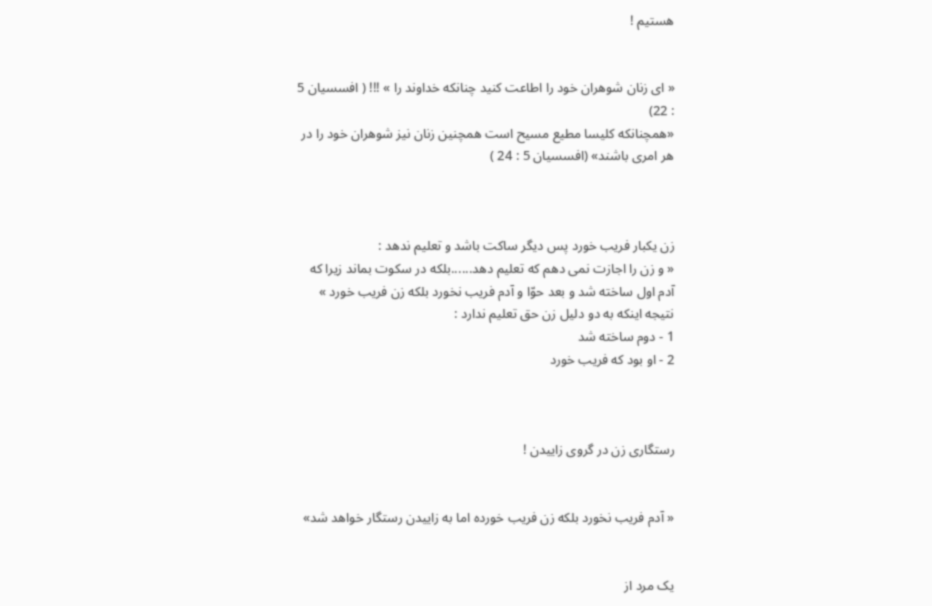هستیم !


« ای زنان شوهران خود را اطاعت کنید چنانکه خداوند را » !!! ( افسسیان 5 : 22)
«همچنانکه کلیسا مطیع مسیح است همچنین زنان نیز شوهران خود را در هر امری باشند» (افسسیان 5 : 24 )



زن یکبار فریب خورد پس دیگر ساکت باشد و تعلیم ندهد :
« و زن را اجازت نمی دهم كه تعلیم دهد......بلكه در سكوت بماند زیرا كه آدم اول ساخته شد و بعد حو‌ّا و آدم فریب نخورد بلكه زن فریب خورد »
نتیجه اینکه به دو دلیل زن حق تعلیم ندارد :
1 - دوم ساخته شد
2 - او بود که فریب خورد



رستگاری زن در گروی زاییدن !


« آدم فریب نخورد بلكه زن فریب خورده اما به زاییدن رستگار خواهد شد»


یک مرد از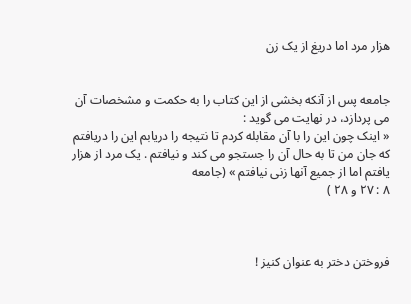هزار مرد اما دریغ از یک زن


جامعه پس از آنکه بخشی از این کتاب را به حکمت و مشخصات آن می پردازد، در نهایت می گوید :
« اینک چون این را با آن مقابله کردم تا نتیجه را دریابم این را دریافتم که جان من تا به حال آن را جستجو می کند و نیافتم . یک مرد از هزار یافتم اما از جمیع آنها زنی نیافتم » (جامعه
۸ : ۲۷ و ۲۸ )



فروختن دختر به عنوان کنیز !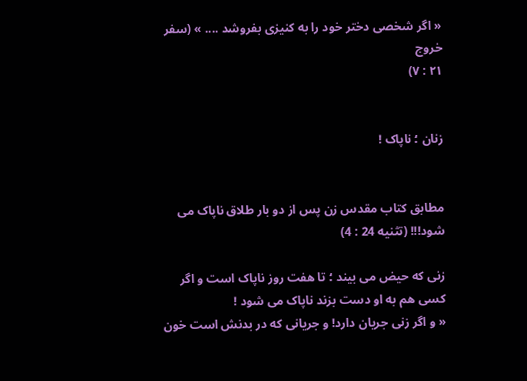« اگر شخصی دختر خود را به کنیزی بفروشد .... » (سفر خروج
۲۱ : ۷)


زنان ؛ ناپاک !


مطابق کتاب مقدس زن پس از دو بار طلاق ناپاک می شود!!! (تثنیه 24 : 4)

زنی که حیض می بیند ؛ تا هفت روز ناپاک است و اگر کسی هم به او دست بزند ناپاک می شود !
« و اگر زنی جریان دارد! و جریانی که در بدنش است خون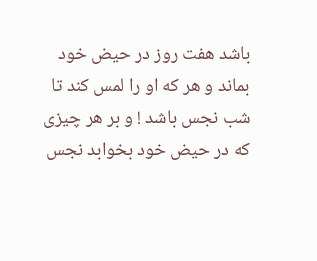باشد هفت روز در حیض خود بماند و هر که او را لمس کند تا شب نجس باشد ! و بر هر چیزی که در حیض خود بخوابد نجس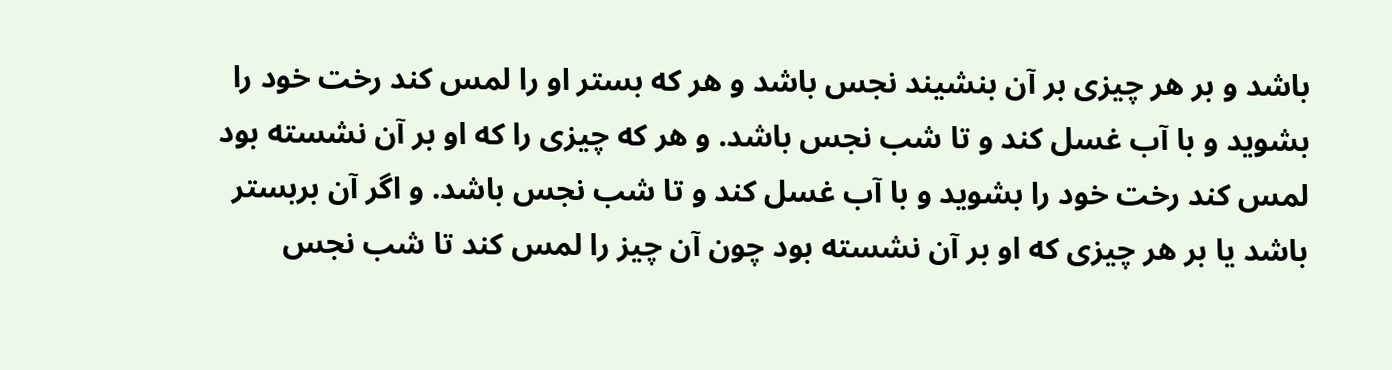باشد و بر هر چیزی بر آن بنشیند نجس باشد و هر که بستر او را لمس کند رخت خود را بشوید و با آب غسل کند و تا شب نجس باشد. و هر که چیزی را که او بر آن نشسته بود لمس کند رخت خود را بشوید و با آب غسل کند و تا شب نجس باشد. و اگر آن بربستر باشد یا بر هر چیزی که او بر آن نشسته بود چون آن چیز را لمس کند تا شب نجس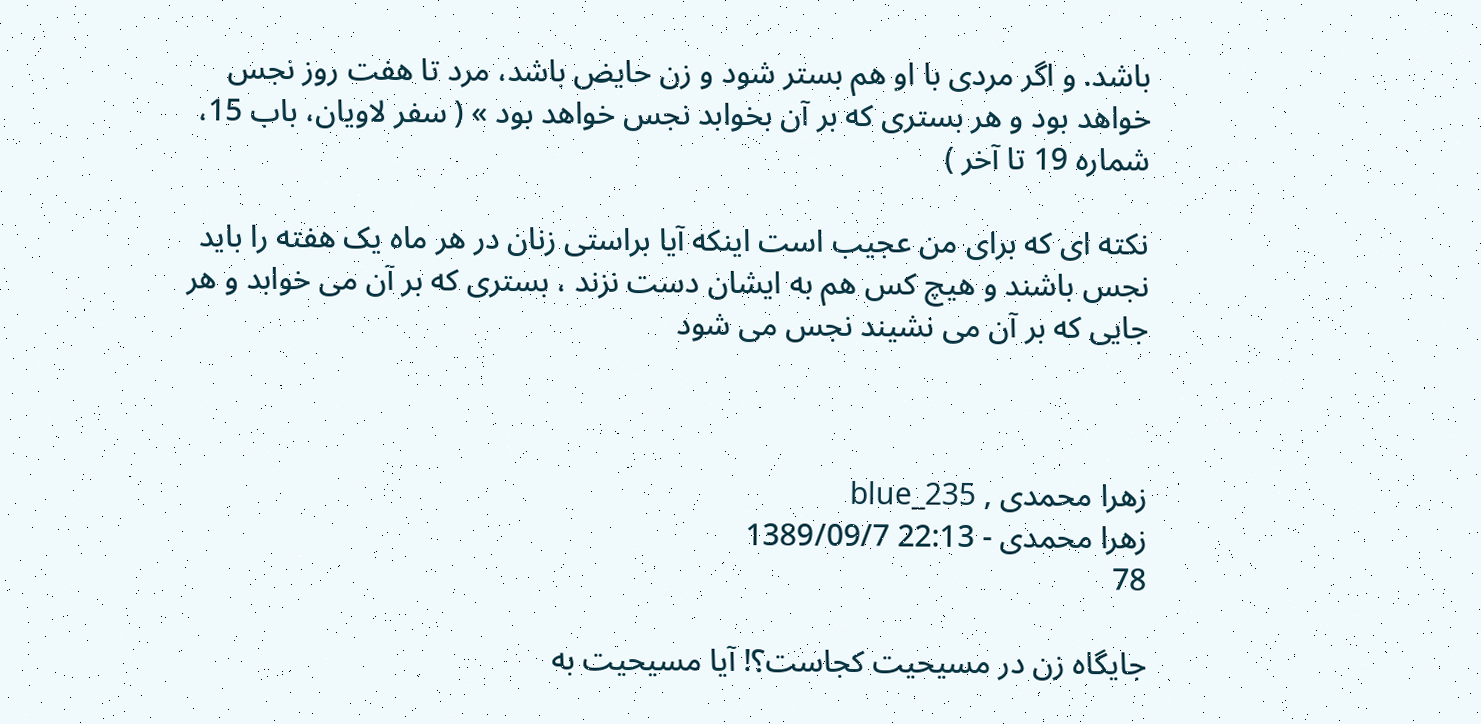باشد. و اگر مردی با او هم بستر شود و زن حایض باشد، مرد تا هفت روز نجس خواهد بود و هر بستری که بر آن بخوابد نجس خواهد بود » ( سفر لاویان، باب 15، شماره 19 تا آخر )

نکته ای که برای من عجیب است اینکه آیا براستی زنان در هر ماه یک هفته را باید نجس باشند و هیچ کس هم به ایشان دست نزند ، بستری که بر آن می خوابد و هر جایی که بر آن می نشیند نجس می شود



زهرا محمدی , blue_235
زهرا محمدی - 22:13 1389/09/7
78

جایگاه زن در مسیحیت کجاست؟! آیا مسیحیت به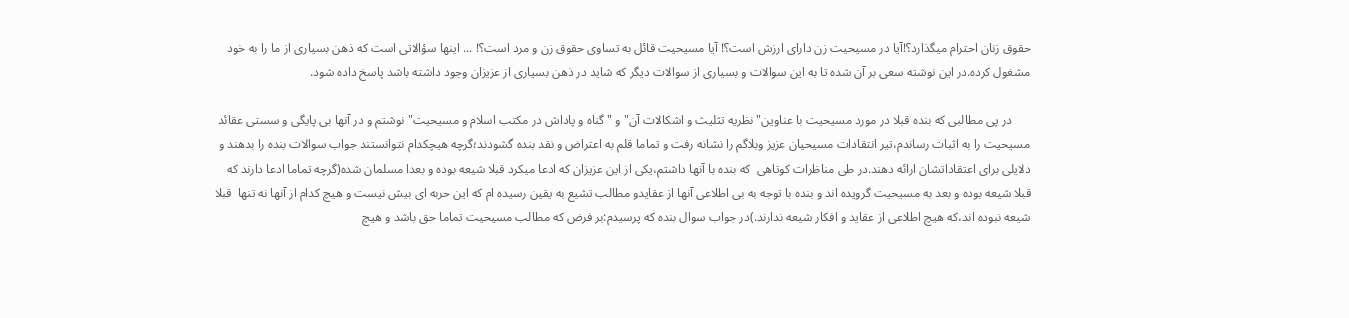حقوق زنان احترام میگذارد؟!آیا در مسیحیت زن دارای ارزش است؟! آیا مسیحیت قائل به تساوی حقوق زن و مرد است؟! ... اینها سؤالاتی است که ذهن بسیاری از ما را به خود مشغول کرده.در این نوشته سعی بر آن شده تا به این سوالات و بسیاری از سوالات دیگر که شاید در ذهن بسیاری از عزیزان وجود داشته باشد پاسخ داده شود.

      در پی مطالبی که بنده قبلا در مورد مسیحیت با عناوین"نظریه تثلیث و اشکالات آن" و "گناه و پاداش در مکتب اسلام و مسیحیت"نوشتم و در آنها بی پایگی و سستی عقائد مسیحیت را به اثبات رساندم،تیر انتقادات مسیحیان عزیز وبلاگم را نشانه رفت و تماما قلم به اعتراض و نقد بنده گشودند؛گرچه هیچکدام نتوانستند جواب سوالات بنده را بدهند و دلایلی برای اعتقاداتشان ارائه دهند.در طی مناظرات کوتاهی  که بنده با آنها داشتم،یکی از این عزیزان که ادعا میکرد قبلا شیعه بوده و بعدا مسلمان شده(گرچه تماما ادعا دارند که قبلا شیعه بوده و بعد به مسیحیت گرویده اند و بنده با توجه به بی اطلاعی آنها از عقایدو مطالب تشیع به یقین رسیده ام که این حربه ای بیش نیست و هیچ کدام از آنها نه تنها  قبلا شیعه نبوده اند،که هیچ اطلاعی از عقاید و افکار شیعه ندارند.)در جواب سوال بنده که پرسیدم:بر فرض که مطالب مسیحیت تماما حق باشد و هیچ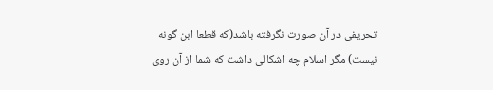تحریفی در آن صورت نگرفته باشد(که قطعا ابن گونه نیست) مگر اسلام چه اشکالی داشت که شما از آن روی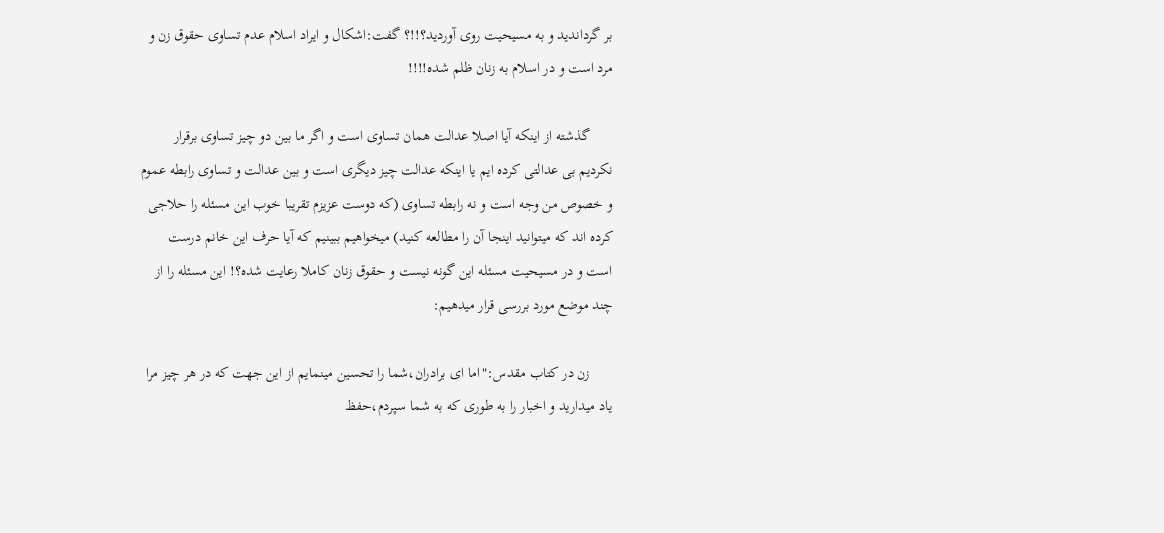بر گرداندید و به مسیحیت روی آوردید؟!!؟ گفت:اشکال و ایراد اسلام عدم تساوی حقوق زن و مرد است و در اسلام به زنان ظلم شده!!!!

      گذشته از اینکه آیا اصلا عدالت همان تساوی است و اگر ما بین دو چیز تساوی برقرار نکردیم بی عدالتی کرده ایم یا اینکه عدالت چیز دیگری است و بین عدالت و تساوی رابطه عموم و خصوص من وجه است و نه رابطه تساوی (که دوست عزیزم تقریبا خوب این مسئله را حلاجی کرده اند که میتوانید اینجا آن را مطالعه کنید) میخواهیم ببینیم که آیا حرف این خانم درست است و در مسیحیت مسئله این گونه نیست و حقوق زنان کاملا رعایت شده؟! این مسئله را از چند موضع مورد بررسی قرار میدهیم:

      زن در کتاب مقدس:"اما ای برادران،شما را تحسین مینمایم از این جهت که در هر چیز مرا یاد میدارید و اخبار را به طوری که به شما سپردم،حفظ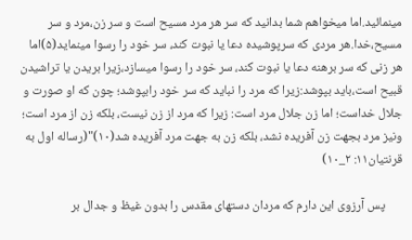مینمائید.اما میخواهم شما بدانید که سر هر مرد مسیح است و سر زن،مرد و سر مسیح،خدا.هر مردی که سرپوشیده دعا یا نبوت کند، سر خود را رسوا مینماید(۵)اما هر زنی که سر برهنه دعا یا نبوت کند، سر خود را رسوا میسازد،زیرا بریدن یا تراشیدن قبیح است،باید بپوشد:زیرا که مرد را نباید که سر خود رابپوشد؛ چون که او صورت و جلال خداست؛ اما زن جلال مرد است: زیرا که مرد از زن نیست، بلکه زن از مرد است؛ ونیز مرد بجهت زن آفریده نشد، بلکه زن به جهت مرد آفریده شد(١٠)"(رساله اول به قرنتیان١١: ٢_١٠)

      پس آرزوی این دارم که مردان دستهای مقدس را بدون غیظ و جدال بر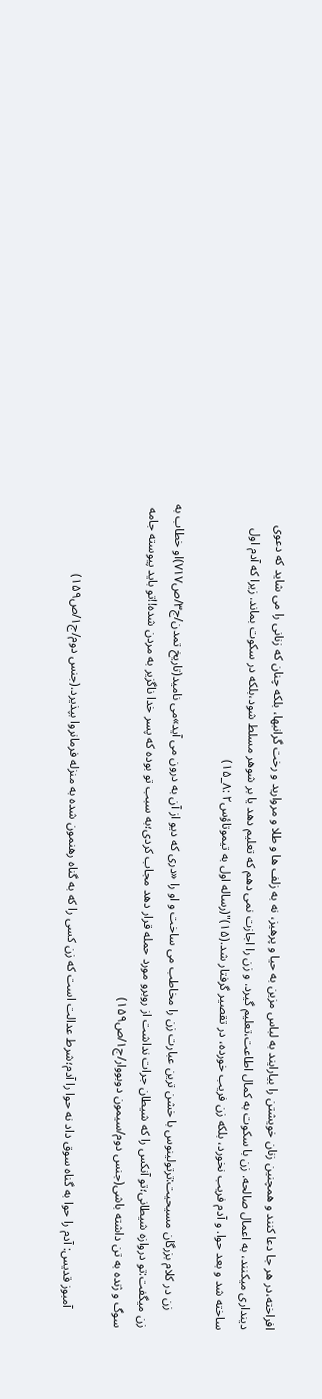افراخته،در هر جا دعا کنند و همچنین زنان خویشتن را بیارایند به لباس مزین به حیا و پرهیز، نه به زلف ها و طلا و مروارید و رخت گرانبها، بلکه چنان که زنانی را می شاید که دعوی دینداری میکنند، به اعمال صالحه. زن با سکوت به کمال اطاعت،تعلیم گیرد. و زن را اجازت نمی دهم که تعلیم دهد یا بر شوهر مسلط شود،بلکه در سکوت بماند. زیرا که آدم اول ساخته شد و بعد حوا. و آدم فریب نخورد، بلکه زن فریب خورده، در تقصیر گرفتار شد.(١۵)"(رساله اول به تیموتاؤس٢ :٨_١۵)

      زن در کلام بزرگان مسیحیت:ترتولینوس با خشن ترین عبارت زن را مخاطب می ساخت و او را «دری که دیو از آن به درون می آید»می نامید(تاریخ تمدن/ج۳/ص۷۱۷)او خطاب به زن میگفت:تو دروازه شیطانی؛تو آنکس را که شیطان جرات نداشت از روبرو مورد حمله قرار دهد مجاب کردی؛به سبب تو بوده که پسر خدا ناگزیر به مردن شده!!تو باید پیوسته جامه سوگ و ژنده به تن داشته باشی(جنس دوم/سیمون دوبووار/ج۱/ص۱۵۹)

      آمبوز قدیس: آدم را حوا به گناه سوق داد نه حوا را آدم؛شرط عدالت است که زن کسی را که به گناه رهنمون شده به منزله فرمانروا بپذیرد.(جنس دوم/ج۱/ص۱۵۹)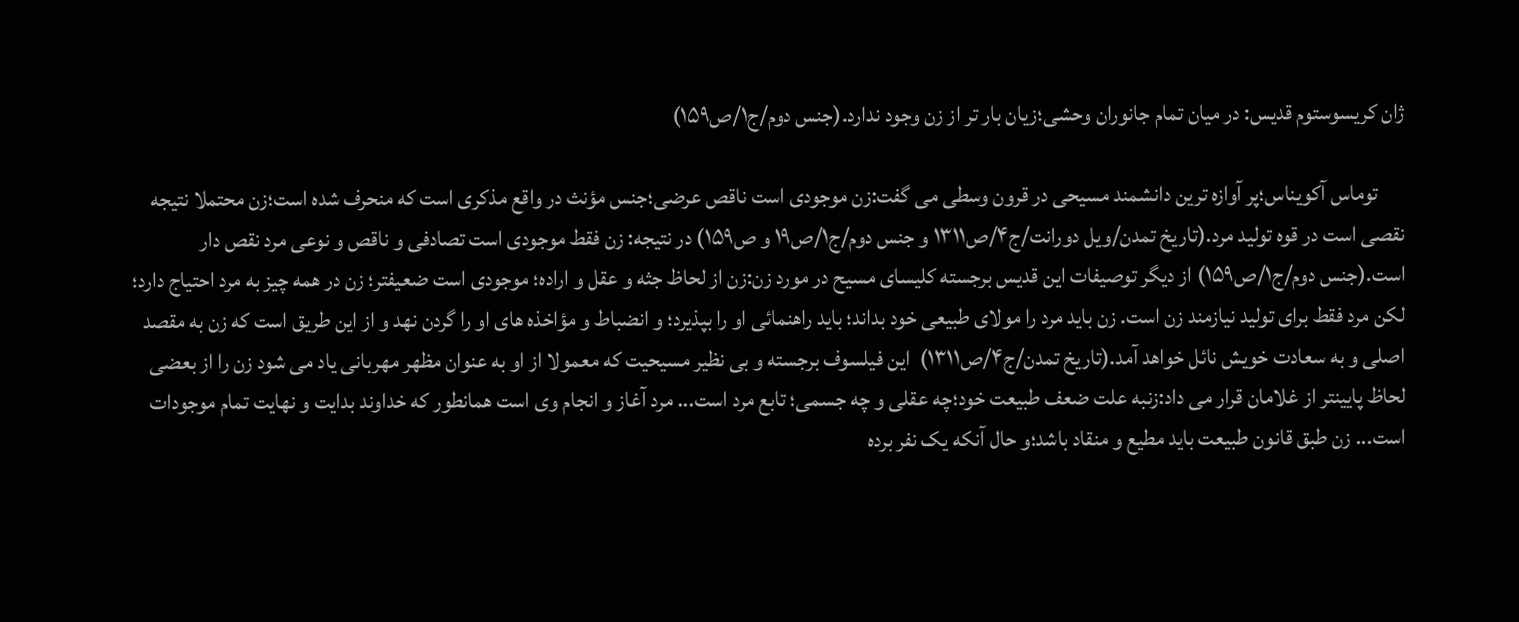ژان کریسوستوم قدیس: در میان تمام جانوران وحشی؛زیان بار تر از زن وجود ندارد.(جنس دوم/ج۱/ص۱۵۹)

      توماس آکویناس؛پر آوازه ترین دانشمند مسیحی در قرون وسطی می گفت:زن موجودی است ناقص عرضی؛جنس مؤنث در واقع مذکری است که منحرف شده است؛زن محتملا نتیجه نقصی است در قوه تولید مرد.(تاریخ تمدن/ویل دورانت/ج۴/ص۱۳۱۱ و جنس دوم/ج۱/ص۱۹ و ص۱۵۹) در نتیجه: زن فقط موجودی است تصادفی و ناقص و نوعی مرد نقص دار است.(جنس دوم/ج۱/ص۱۵۹) از دیگر توصیفات این قدیس برجسته کلیسای مسیح در مورد زن:زن از لحاظ جثه و عقل و اراده؛ موجودی است ضعیفتر؛ زن در همه چیز به مرد احتیاج دارد؛ لکن مرد فقط برای تولید نیازمند زن است. زن باید مرد را مولای طبیعی خود بداند؛ باید راهنمائی او را بپذیرد؛ و انضباط و مؤاخذه های او را گردن نهد و از این طریق است که زن به مقصد اصلی و به سعادت خویش نائل خواهد آمد.(تاریخ تمدن/ج۴/ص۱۳۱۱)  این فیلسوف برجسته و بی نظیر مسیحیت که معمولا از او به عنوان مظهر مهربانی یاد می شود زن را از بعضی لحاظ پایینتر از غلامان قرار می داد:زنبه علت ضعف طبیعت خود؛چه عقلی و چه جسمی؛ تابع مرد است... مرد آغاز و انجام وی است همانطور که خداوند بدایت و نهایت تمام موجودات است... زن طبق قانون طبیعت باید مطیع و منقاد باشد؛و حال آنکه یک نفر برده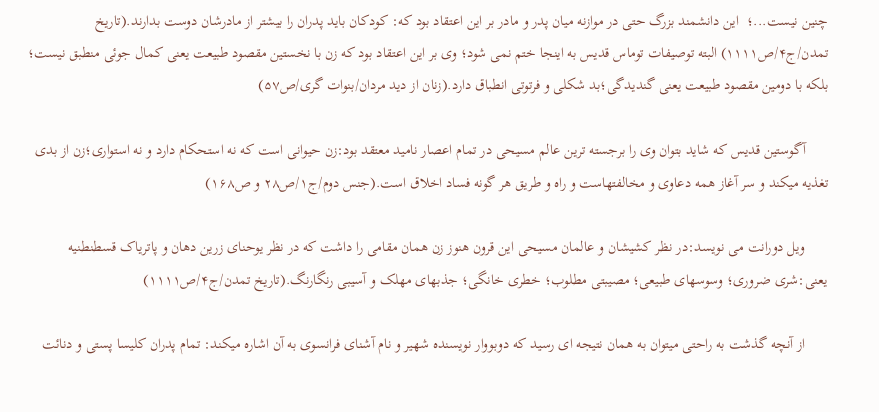چنین نیست...؛  این دانشمند بزرگ حتی در موازنه میان پدر و مادر بر این اعتقاد بود که: کودکان باید پدران را بیشتر از مادرشان دوست بدارند.(تاریخ تمدن/ج۴/ص۱۱۱۱) البته توصیفات توماس قدیس به اینجا ختم نمی شود؛ وی بر این اعتقاد بود که زن با نخستین مقصود طبیعت یعنی کمال جوئی منطبق نیست؛ بلکه با دومین مقصود طبیعت یعنی گندیدگی؛بد شکلی و فرتوتی انطباق دارد.(زنان از دید مردان/بنوات گری/ص۵۷)

      آگوستین قدیس که شاید بتوان وی را برجسته ترین عالم مسیحی در تمام اعصار نامید معتقد بود:زن حیوانی است که نه استحکام دارد و نه استواری؛زن از بدی تغذیه میکند و سر آغاز همه دعاوی و مخالفتهاست و راه و طریق هر گونه فساد اخلاق است.(جنس دوم/ج۱/ص۲۸ و ص۱۶۸)

      ویل دورانت می نویسد:در نظر کشیشان و عالمان مسیحی این قرون هنوز زن همان مقامی را داشت که در نظر یوحنای زرین دهان و پاتریاک قسطنطنیه یعنی:شری ضروری؛ وسوسهای طبیعی؛ مصیبتی مطلوب؛ خطری خانگی؛ جذبهای مهلک و آسیبی رنگارنگ.(تاریخ تمدن/ج۴/ص۱۱۱۱)

      از آنچه گذشت به راحتی میتوان به همان نتیجه ای رسید که دوبووار نویسنده شهیر و نام آشنای فرانسوی به آن اشاره میکند: تمام پدران کلیسا پستی و دنائت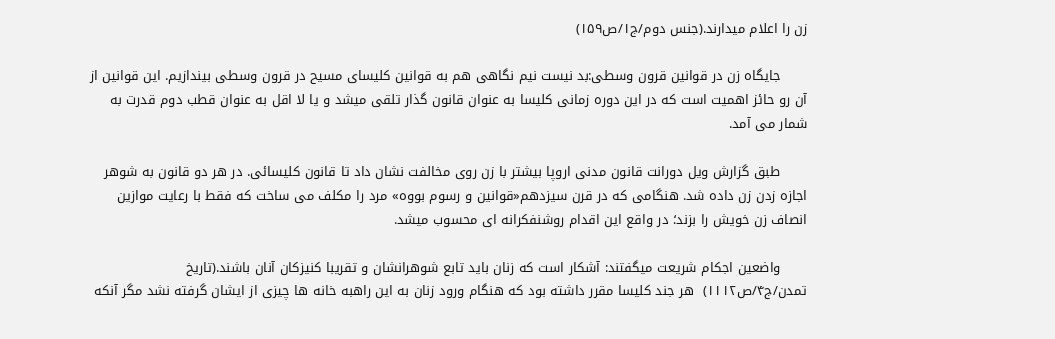زن را اعلام میدارند.(جنس دوم/ج۱/ص۱۵۹)

      جایگاه زن در قوانین قرون وسطی:بد نیست نیم نگاهی هم به قوانین کلیسای مسیح در قرون وسطی بیندازیم. این قوانین از آن رو حائز اهمیت است که در این دوره زمانی کلیسا به عنوان قانون گذار تلقی میشد و یا لا اقل به عنوان قطب دوم قدرت به شمار می آمد.

      طبق گزارش ویل دورانت قانون مدنی اروپا بیشتر با زن روی مخالفت نشان داد تا قانون کلیسائی. در هر دو قانون به شوهر اجازه زدن زن داده شد. هنگامی که در قرن سیزدهم«قوانین و رسوم بووه» مرد را مکلف می ساخت که فقط با رعایت موازین انصاف زن خویش را بزند؛ در واقع این اقدام روشنفکرانه ای محسوب میشد.

      واضعین اجکام شریعت میگفتند: آشکار است که زنان باید تابع شوهرانشان و تقریبا کنیزکان آنان باشند.(تاریخ تمدن/ج۴/ص۱۱۱۲)  هر جند کلیسا مقرر داشته بود که هنگام ورود زنان به این راهبه خانه ها چیزی از ایشان گرفته نشد مگر آنکه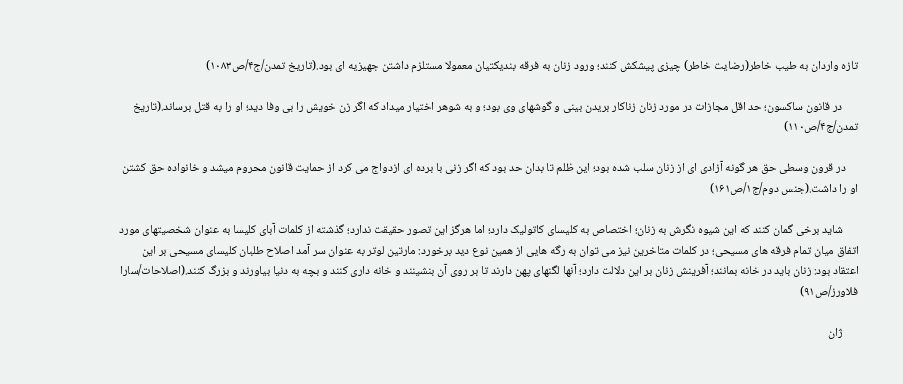تازه واردان به طیب خاطر(رضایت خاطر) چیزی پیشکش کنند؛ ورود زنان به فرقه بندیکتیان معمولا مستلزم داشتن جهیزیه ای بود.(تاریخ تمدن/ج۴/ص۱۰۸۳)

      در قانون ساکسون؛ حد اقل مجازات در مورد زنان زناکار بریدن بینی و گوشهای وی بود؛ و به شوهر اختیار میداد که اگر زن خویش را بی وفا دید؛ او را به قتل برساند.(تاریخ تمدن/ج۴/ص۱۱۰)

     در قرون وسطی حق هر گونه آزادی ای از زنان سلب شده بود؛ این ظلم تا بدان حد بود که اگر زنی با برده ای ازدواج می کرد از حمایت قانون محروم میشد و خانواده حق کشتن او را داشت.(جنس دوم/ج۱/ص۱۶۱)

      شاید برخی گمان کنند که این شیوه نگرش به زنان؛ اختصاص به کلیسای کاتولیک دارد؛ اما هرگز این تصور حقیقت ندارد؛ گذشته از کلمات آبای کلیسا به عنوان شخصیتهای مورد اتفاق میان تمام فرقه های مسیحی؛ در کلمات متاخرین نیز می توان به رگه هایی از همین نوع دید برخورد: مارتین لوتر به عنوان سر آمد اصلاح طلبان کلیسای مسیحی بر این اعتقاد بود: زنان باید در خانه بمانند؛ آفرینش زنان بر این دلالت دارد؛ آنها لگنهای پهن دارند تا بر روی آن بنشینند و خانه داری کنند و بچه به دنیا بیاورند و بزرگ کنند.(اصلاحات/سارا فلاورز/ص۹۱)

      ژان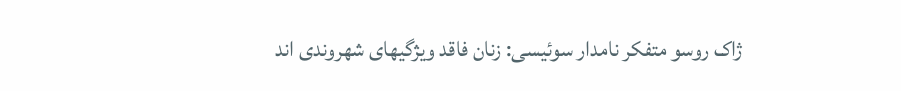ژاک روسو متفکر نامدار سوئیسی: زنان فاقد ویژگیهای شهروندی اند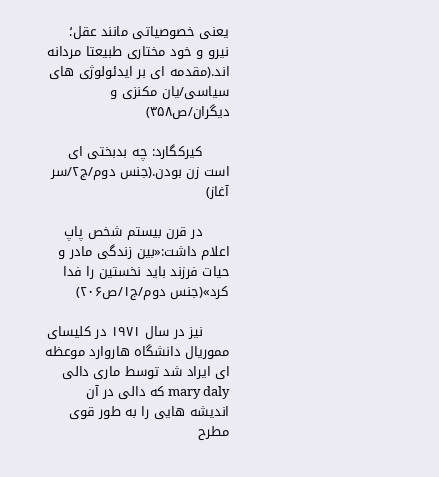یعنی خصوصیاتی مانند عقل؛ نیرو و خود مختاری طبیعتا مردانه اند.(مقدمه ای بر ایدئولوژی های سیاسی/یان مکنزی و دیگران/ص۳۵۸)

      کیرکگارد: چه بدبختی ای است زن بودن.(جنس دوم/ج۲/سر آغاز)

      در قرن بیستم شخص پاپ اعلام داشت:«بین زندگی مادر و حیات فرزند باید نخستین را فدا کرد»(جنس دوم/ج۱/ص۲۰۶)

      نیز در سال ۱۹۷۱ در کلیسای مموریال دانشگاه هاروارد موعظه ای ایراد شد توسط ماری دالی mary daly که دالی در آن اندیشه هایی را به طور قوی مطرح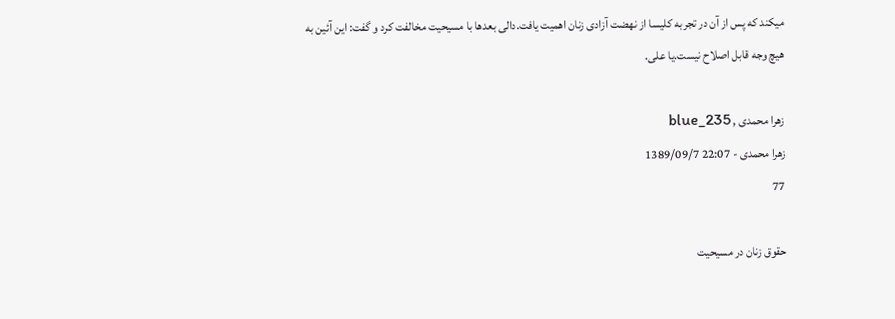میکند که پس از آن در تجربه کلیسا از نهضت آزادی زنان اهمیت یافت.دالی بعدها با مسیحیت مخالفت کرد و گفت: این آئین به هیچ وجه قابل اصلاح نیست.یا علی.

زهرا محمدی , blue_235
زهرا محمدی - 22:07 1389/09/7
77

حقوق زنان در مسیحیت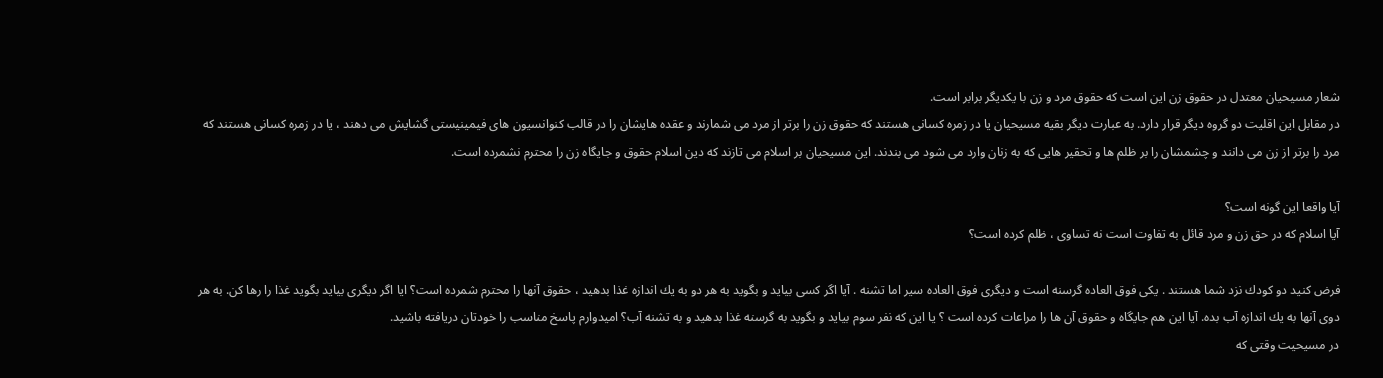شعار مسیحیان معتدل در حقوق زن این است كه حقوق مرد و زن با یكدیگر برابر است.
در مقابل این اقلیت دو گروه دیگر قرار دارد. به عبارت دیگر بقیه مسیحیان یا در زمره كسانی هستند كه حقوق زن را برتر از مرد می شمارند و عقده هایشان را در قالب كنوانسیون های فیمینیستی گشایش می دهند ، یا در زمره كسانی هستند كه مرد را برتر از زن می دانند و چشمشان را بر ظلم ها و تحقیر هایی كه به زنان وارد می شود می بندند. این مسیحیان بر اسلام می تازند كه دین اسلام حقوق و جایگاه زن را محترم نشمرده است.

آیا واقعا این گونه است؟
آیا اسلام كه در حق زن و مرد قائل به تفاوت است نه تساوی ،‌ ظلم كرده است؟

فرض كنید دو كودك نزد شما هستند . یكی فوق العاده گرسنه است و دیگری فوق العاده سیر اما تشنه . آیا اگر كسی بیاید و بگوید به هر دو به یك اندازه غذا بدهید ، حقوق آنها را محترم شمرده است؟ ایا اگر دیگری بیاید بگوید غذا را رها كن. به هر دوی آنها به یك اندازه آب بده. آیا این هم جایگاه و حقوق آن ها را مراعات كرده است ؟ یا این كه نفر سوم بیاید و بگوید به گرسنه غذا بدهید و به تشنه آب؟ امیدوارم پاسخ مناسب را خودتان دریافته باشید.
در مسیحیت وقتی كه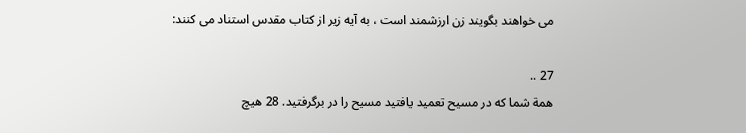می خواهند بگویند زن ارزشمند است ،‌ به آیه زیر از كتاب مقدس استناد می كنند:

27 ..
همة شما كه در مسیح تعمید یافتید مسیح را در برگرفتید. 28 هیچ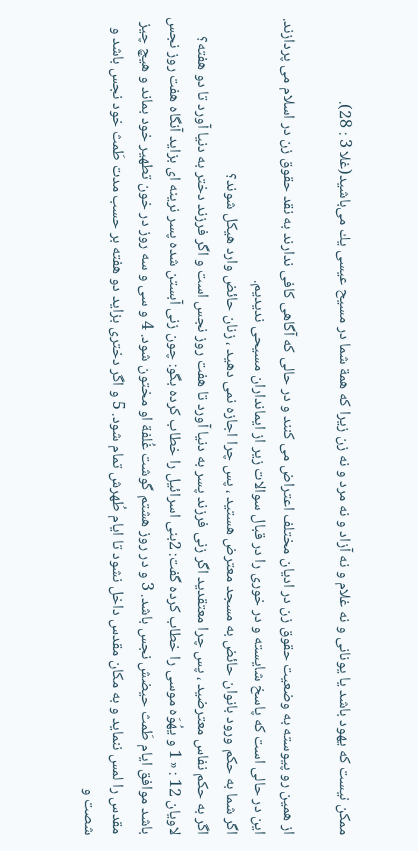ممكن نیست كه یهود باشد یا یونانی و نه غلام و نه آزاد و نه مرد و نه زن زیرا كه همة شما در مسیح عیسی یك می‌باشید(غلا 3 : 28).

از همین رو پیوسته به وضعیت حقوق زن در ادیان مختلف اعتراض می كنند و در حالی كه آگاهی كافی ندارند به نقد حقوق زن در اسلام می پردازند.
این در حالی است كه پاسخ شایسته و در خوری را در قبال سوالات زیر از ایمانداران مسیحی ندیدیم.
اگر شما به حكم ورود بانوان حائض به مسجد معترض هستید ،‌ پس چرا اجازه نمی دهید ،‌ زنان حائض وارد هیكل شوند؟
اگر به حكم نفاس معترضید ،‌ پس چرا معتقدید اگر زنی فرزند پسر به دنیا آورد تا هفت روز نجس است و اگر فرزند دختر به دنیا آورد تا دو هفته؟‌
لاویان 12 : « 1 و یهُوَه موسی را خطاب كرده گفت: 2بنی اسرائیل را خطاب كرده بگو: چون زنی آبستن شده پسر نرینه ای بزاید آنگاه هفت روز نجس باشد موافق ایام طَمث حیضش نجس باشد. 3 و در روز هشتم گوشت غُلفة او مختون شود. 4 و سی و سه روز در خون تطهیر خود بماند و هیچ چیز مقدس را لمس ننماید و به مكان مقدس داخل نشود تا ایام طُهرش تمام شود. 5 و اگر دختری بزاید دو هفته بر حسب مدت طَمث خود نجس باشد و شصت و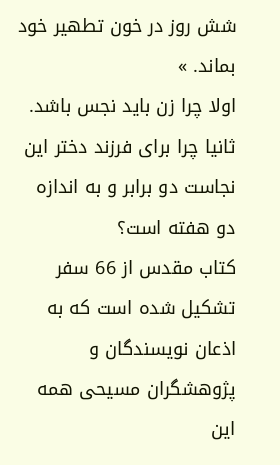شش روز در خون تطهیر خود بماند. »
اولا چرا زن باید نجس باشد. ثانیا چرا برای فرزند دختر این نجاست دو برابر و به اندازه دو هفته است؟‌
كتاب مقدس از 66 سفر تشكیل شده است كه به اذعان نویسندگان و پژوهشگران مسیحی همه این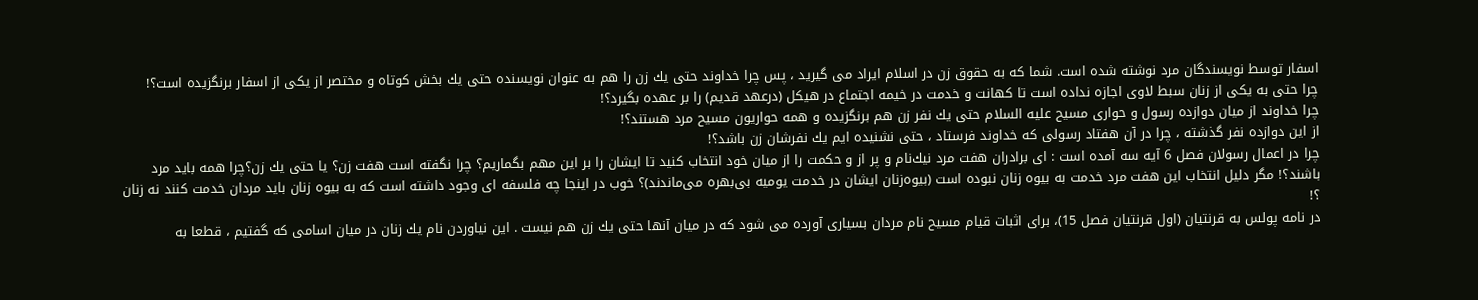اسفار توسط نویسندگان مرد نوشته شده است. شما كه به حقوق زن در اسلام ایراد می گیرید ، پس چرا خداوند حتی یك زن را هم به عنوان نویسنده حتی یك بخش كوتاه و مختصر از یكی از اسفار برنگزیده است؟!
چرا حتی به یكی از زنان سبط لاوی اجازه نداده است تا كهانت و خدمت در خیمه اجتماع در هیكل (درعهد قدیم) را بر عهده بگیرد؟!
چرا خداوند از میان دوازده رسول و حواری مسیح علیه السلام حتی یك نفر زن هم برنگزیده و همه حواریون مسیح مرد هستند؟!
از این دوازده نفر گذشته ،‌ چرا در آن هفتاد رسولی كه خداوند فرستاد ،‌ حتی نشنیده ایم یك نفرشان زن باشد؟!
چرا در اعمال رسولان فصل 6 آیه سه آمده است : ای برادران هفت مرد نیك‌نام و پر از و حكمت را از میان خود انتخاب كنید تا ایشان را بر این مهم بگماریم؟ چرا نگفته است هفت زن؟ یا حتی یك زن؟‌چرا همه باید مرد باشند؟! مگر دلیل انتخاب این هفت مرد خدمت به بیوه زنان نبوده است (بیوه‌زنان ایشان در خدمت یومیه بی‌بهره می‌ماندند)؟ خوب در اینجا چه فلسفه ای وجود داشته است كه به بیوه زنان باید مردان خدمت كنند نه زنان ؟!
در نامه پولس به قرنتیان (اول قرنتیان فصل 15)، برای اثبات قیام مسیح نام مردان بسیاری آورده می شود كه در میان آنها حتی یك زن هم نیست . این نیاوردن نام یك زنان در میان اسامی كه گفتیم ،‌ قطعا به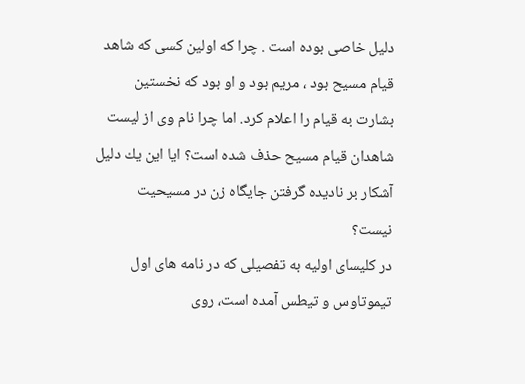دلیل خاصی بوده است . چرا كه اولین كسی كه شاهد قیام مسیح بود ، مریم بود و او بود كه نخستین بشارت به قیام را اعلام كرد. اما چرا نام وی از لیست شاهدان قیام مسیح حذف شده است؟ ایا این یك دلیل آشكار بر نادیده گرفتن جایگاه زن در مسیحیت نیست؟‌
در كلیسای اولیه به تفصیلی كه در نامه های اول تیموتاوس و تیطس آمده است،‌ روی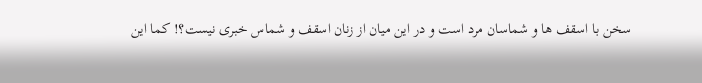سخن با اسقف ها و شماسان مرد است و در این میان از زنان اسقف و شماس خبری نیست؟‌! كما این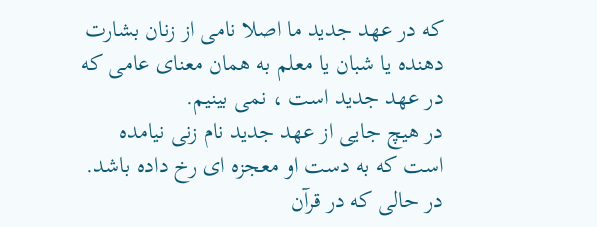كه در عهد جدید ما اصلا نامی از زنان بشارت دهنده یا شبان یا معلم به همان معنای عامی كه در عهد جدید است ،‌ نمی بینیم.
در هیچ جایی از عهد جدید نام زنی نیامده است كه به دست او معجزه ای رخ داده باشد. در حالی كه در قرآن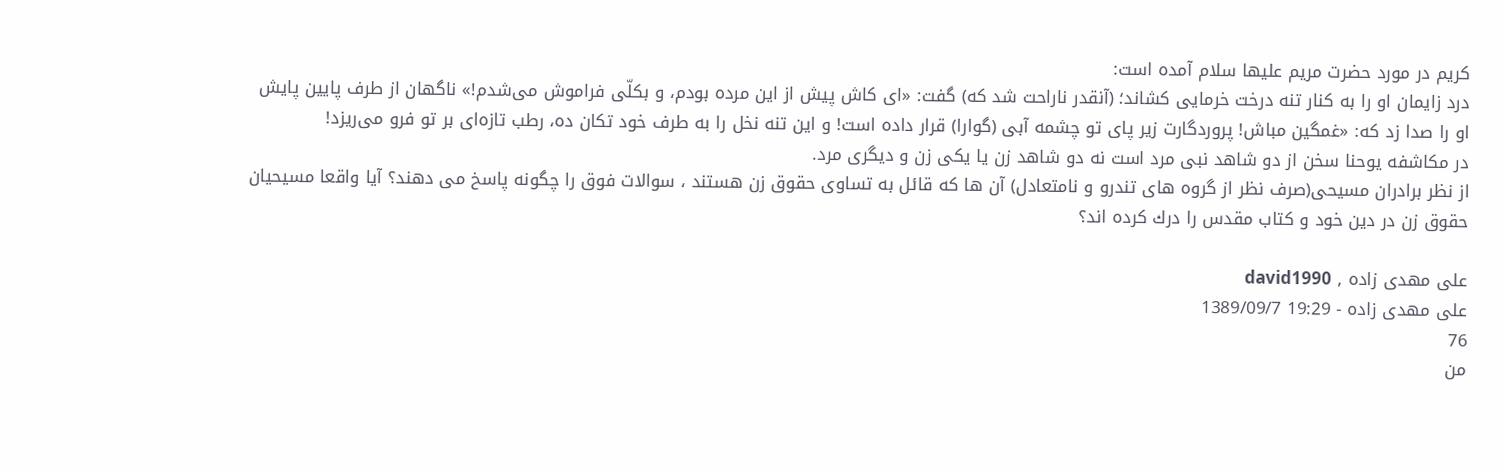كریم در مورد حضرت مریم علیها سلام آمده است:
درد زایمان او را به کنار تنه درخت خرمایی کشاند؛ (آنقدر ناراحت شد که) گفت: «ای کاش پیش از این مرده بودم، و بکلّی فراموش می‌شدم!» ناگهان از طرف پایین پایش او را صدا زد که: «غمگین مباش! پروردگارت زیر پای تو چشمه آبی (گوارا) قرار داده است! و این تنه نخل را به طرف خود تکان ده، رطب تازه‌ای بر تو فرو می‌ریزد!
در مكاشفه یوحنا سخن از دو شاهد نبی مرد است نه دو شاهد زن یا یكی زن و دیگری مرد.
از نظر برادران مسیحی(صرف نظر از گروه های تندرو و نامتعادل) آن ها كه قائل به تساوی حقوق زن هستند ،‌ سوالات فوق را چگونه پاسخ می دهند؟ آیا واقعا مسیحیان حقوق زن در دین خود و كتاب مقدس را درك كرده اند؟

علی مهدی زاده , david1990
علی مهدی زاده - 19:29 1389/09/7
76
من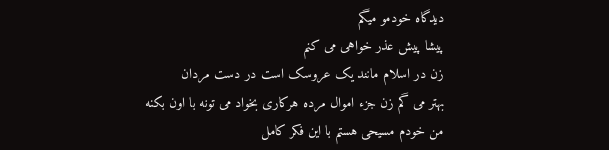دیدگاه خودمو میگم
پیشا پیش عذر خواهی می کنم
زن در اسلام مانند یک عروسک است در دست مردان
بهتر می گم زن جزء اموال مرده هرکاری بخواد می تونه با اون بکنه
من خودم مسیحی هستم با این فکر کامل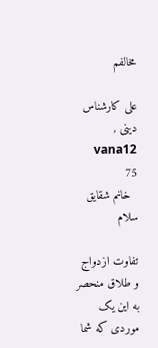مخالفم

علی کارشناس دینی , vana12
75
  خانم شقایق سلام

تفاوت ازدواج و طلاق منحصر به این یک موردی که شما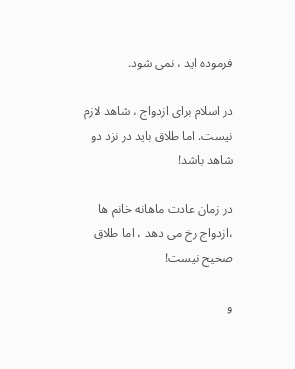فرموده اید ، نمی شود.

در اسلام برای ازدواج ، شاهد لازم نیست. اما طلاق باید در نزد دو شاهد باشد!

در زمان عادت ماهانه خانم ها ،ازدواج رخ می دهد ، اما طلاق صحیح نیست!

و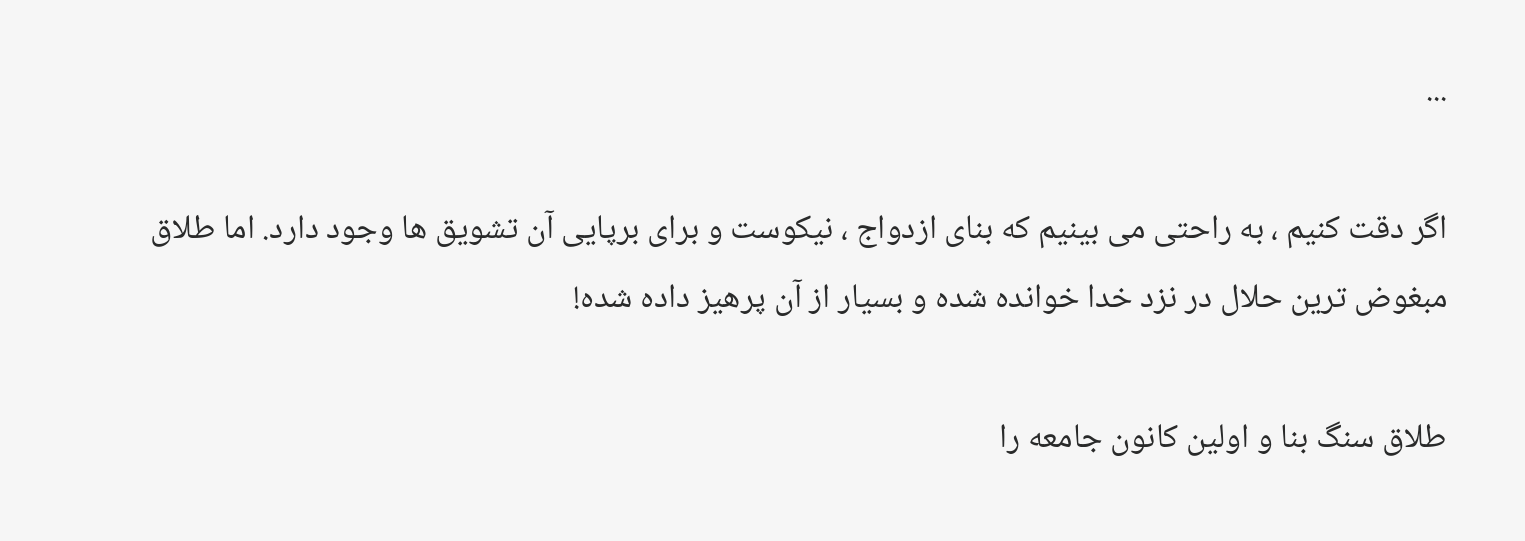...

اگر دقت کنیم ، به راحتی می بینیم که بنای ازدواج ، نیکوست و برای برپایی آن تشویق ها وجود دارد. اما طلاق مبغوض ترین حلال در نزد خدا خوانده شده و بسیار از آن پرهیز داده شده!

طلاق سنگ بنا و اولین کانون جامعه را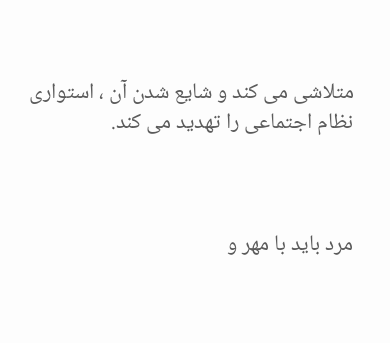متلاشی می کند و شایع شدن آن ، استواری نظام اجتماعی را تهدید می کند.



مرد باید با مهر و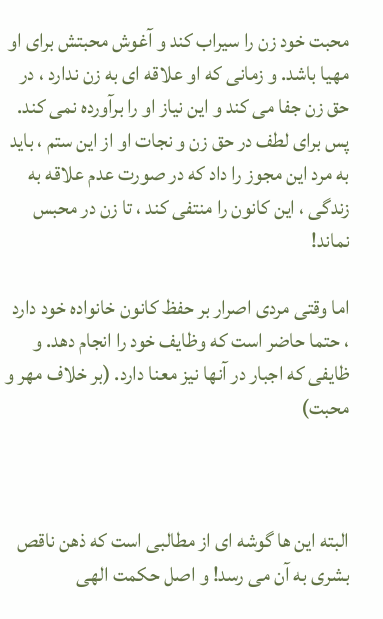محبت خود زن را سیراب کند و آغوش محبتش برای او مهیا باشد. و زمانی که او علاقه ای به زن ندارد ، در حق زن جفا می کند و این نیاز او را برآورده نمی کند. پس برای لطف در حق زن و نجات او از این ستم ، باید به مرد این مجوز را داد که در صورت عدم علاقه به زندگی ، این کانون را منتفی کند ، تا زن در محبس نماند!

اما وقتی مردی اصرار بر حفظ کانون خانواده خود دارد ، حتما حاضر است که وظایف خود را انجام دهد. و ظایفی که اجبار در آنها نیز معنا دارد. (بر خلاف مهر و محبت)



البته این ها گوشه ای از مطالبی است که ذهن ناقص بشری به آن می رسد! و اصل حکمت الهی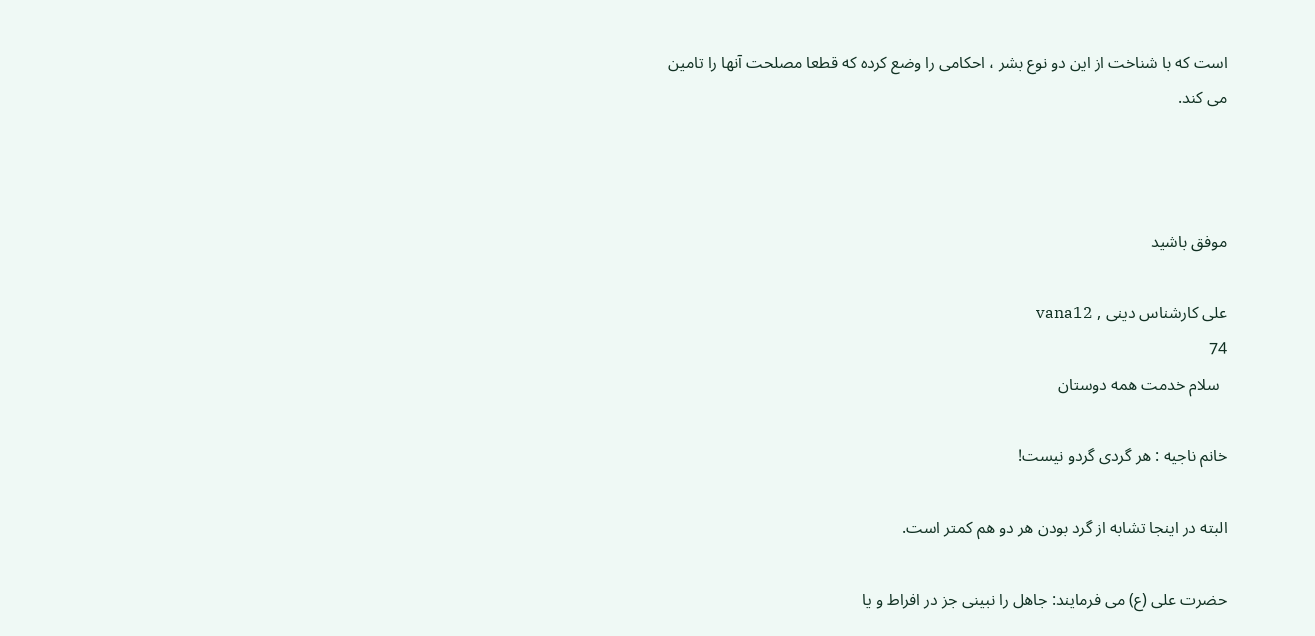است که با شناخت از این دو نوع بشر ، احکامی را وضع کرده که قطعا مصلحت آنها را تامین می کند.



موفق باشید

علی کارشناس دینی , vana12
74
  سلام خدمت همه دوستان

خانم ناجیه : هر گردی گردو نیست!

البته در اینجا تشابه از گرد بودن هر دو هم کمتر است.

حضرت علی (ع) می فرمایند: جاهل را نبینی جز در افراط و یا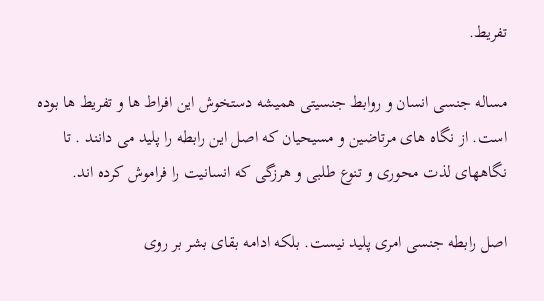تفریط.

مساله جنسی انسان و روابط جنسیتی همیشه دستخوش این افراط ها و تفریط ها بوده است. از نگاه های مرتاضین و مسیحیان که اصل این رابطه را پلید می دانند . تا نگاههای لذت محوری و تنوع طلبی و هرزگی که انسانیت را فراموش کرده اند.

اصل رابطه جنسی امری پلید نیست. بلکه ادامه بقای بشر بر روی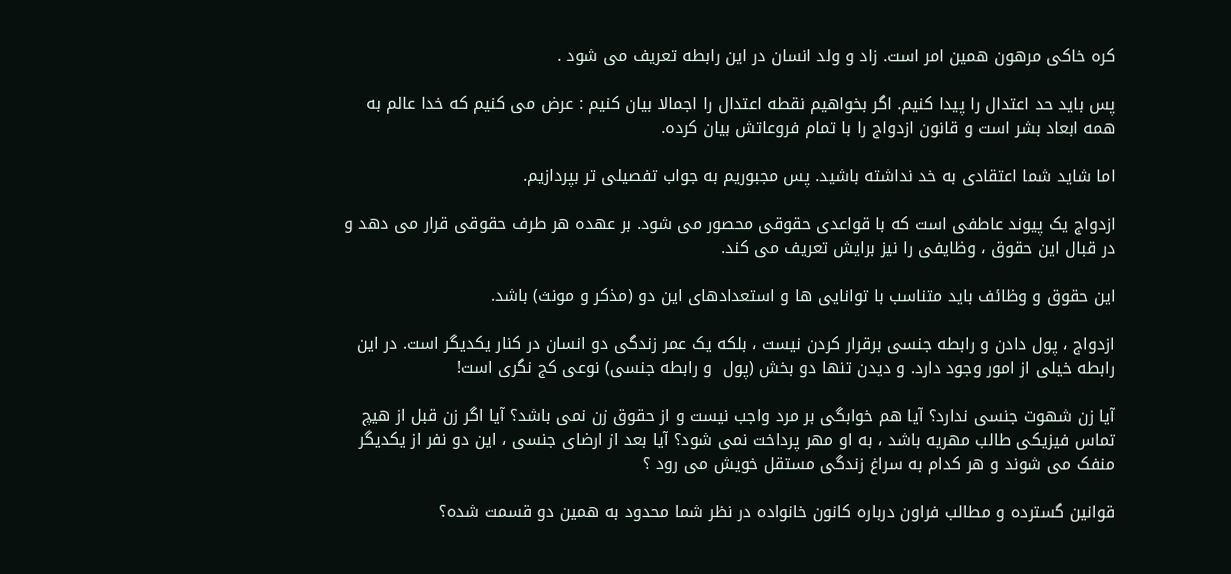کره خاکی مرهون همین امر است. زاد و ولد انسان در این رابطه تعریف می شود .

پس باید حد اعتدال را پیدا کنیم. اگر بخواهیم نقطه اعتدال را اجمالا بیان کنیم : عرض می کنیم که خدا عالم به همه ابعاد بشر است و قانون ازدواج را با تمام فروعاتش بیان کرده.

اما شاید شما اعتقادی به خد نداشته باشید. پس مجبوریم به جواب تفصیلی تر بپردازیم.

ازدواج یک پیوند عاطفی است که با قواعدی حقوقی محصور می شود. بر عهده هر طرف حقوقی قرار می دهد و در قبال این حقوق ، وظایفی را نیز برایش تعریف می کند.

این حقوق و وظائف باید متناسب با توانایی ها و استعدادهای این دو (مذکر و مونث) باشد.

ازدواج ، پول دادن و رابطه جنسی برقرار کردن نیست ، بلکه یک عمر زندگی دو انسان در کنار یکدیگر است. در این رابطه خیلی از امور وجود دارد. و دیدن تنها دو بخش (پول  و رابطه جنسی) نوعی کج نگری است!

آیا زن شهوت جنسی ندارد؟ آیا هم خوابگی بر مرد واجب نیست و از حقوق زن نمی باشد؟ آیا اگر زن قبل از هیچ تماس فیزیکی طالب مهریه باشد ، به او مهر پرداخت نمی شود؟ آیا بعد از ارضای جنسی ، این دو نفر از یکدیگر منفک می شوند و هر کدام به سراغ زندگی مستقل خویش می رود ؟

قوانین گسترده و مطالب فراون درباره کانون خانواده در نظر شما محدود به همین دو قسمت شده؟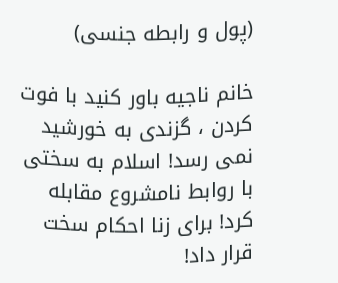(پول و رابطه جنسی)

خانم ناجیه باور کنید با فوت کردن ، گزندی به خورشید نمی رسد! اسلام به سختی با روابط نامشروع مقابله کرد! برای زنا احکام سخت قرار داد!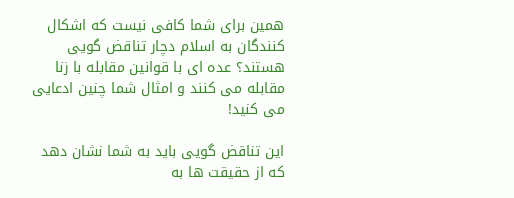همین برای شما کافی نیست که اشکال کنندگان به اسلام دچار تناقض گویی هستند؟ عده ای با قوانین مقابله با زنا مقابله می کنند و امثال شما چنین ادعایی می کنید!

این تناقض گویی باید به شما نشان دهد که از حقیقت ها به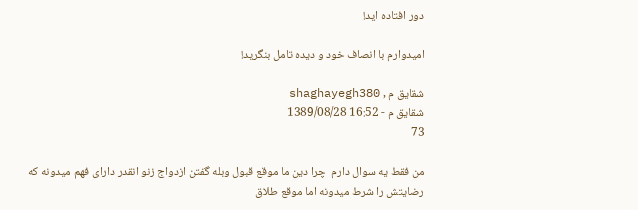دور افتاده اید!

امیدوارم با انصاف خود و دیده تامل بنگرید!

شقایق م , shaghayegh380
شقایق م - 16:52 1389/08/28
73

من فقط یه سوال دارم  چرا دین ما موقع قبول وبله گفتن ازدواج زنو انقدر دارای فهم میدونه که رضایتش را شرط میدونه اما موقع طلاق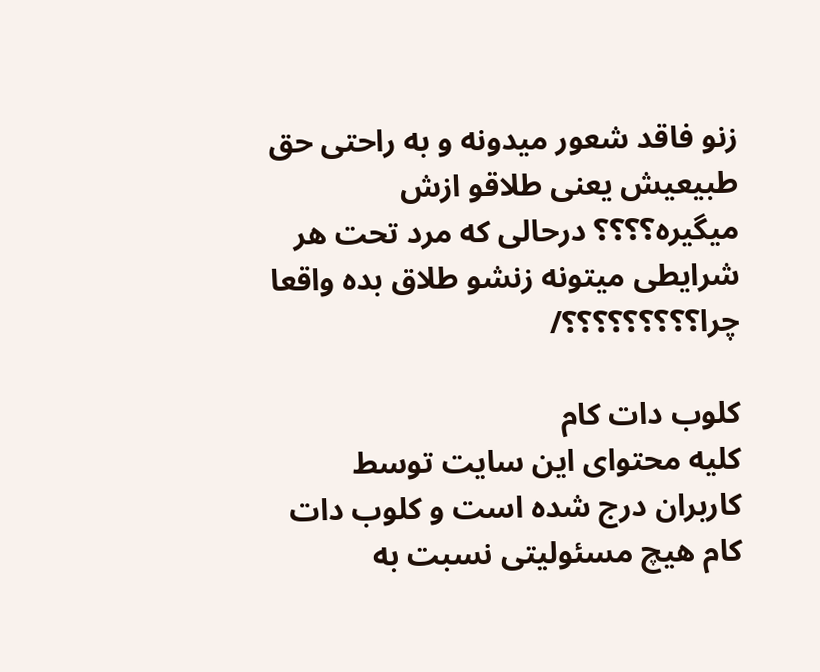زنو فاقد شعور میدونه و به راحتی حق طبیعیش یعنی طلاقو ازش میگیره؟؟؟؟ درحالی که مرد تحت هر شرایطی میتونه زنشو طلاق بده واقعا چرا؟؟؟؟؟؟؟؟؟/

کلوب دات کام
کلیه محتوای این سایت توسط کاربران درج شده است و کلوب دات کام هیچ مسئولیتی نسبت به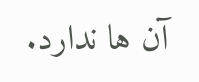آن ها ندارد.